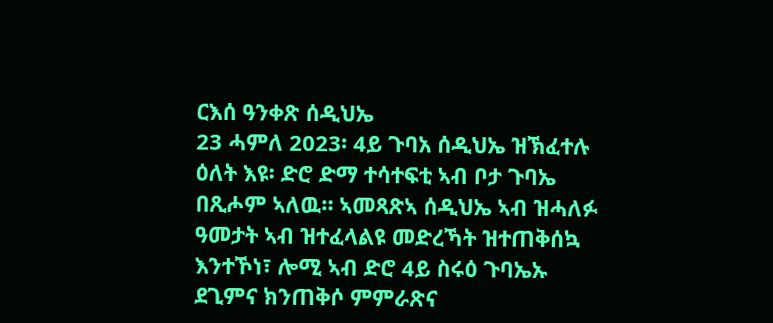ርእሰ ዓንቀጽ ሰዲህኤ
23 ሓምለ 2023፡ 4ይ ጉባአ ሰዲህኤ ዝኽፈተሉ ዕለት እዩ፡ ድሮ ድማ ተሳተፍቲ ኣብ ቦታ ጉባኤ በጺሖም ኣለዉ። ኣመጻጽኣ ሰዲህኤ ኣብ ዝሓለፉ ዓመታት ኣብ ዝተፈላልዩ መድረኻት ዝተጠቅሰኳ እንተኾነ፣ ሎሚ ኣብ ድሮ 4ይ ስሩዕ ጉባኤኡ ደጊምና ክንጠቅሶ ምምራጽና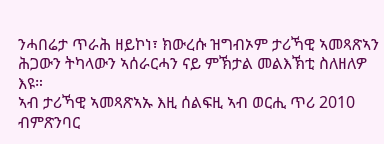ንሓበሬታ ጥራሕ ዘይኮነ፣ ክውረሱ ዝግብኦም ታሪኻዊ ኣመጻጽኣን ሕጋውን ትካላውን ኣሰራርሓን ናይ ምኽታል መልእኽቲ ስለዘለዎ እዩ።
ኣብ ታሪኻዊ ኣመጻጽኣኡ እዚ ሰልፍዚ ኣብ ወርሒ ጥሪ 2010 ብምጽንባር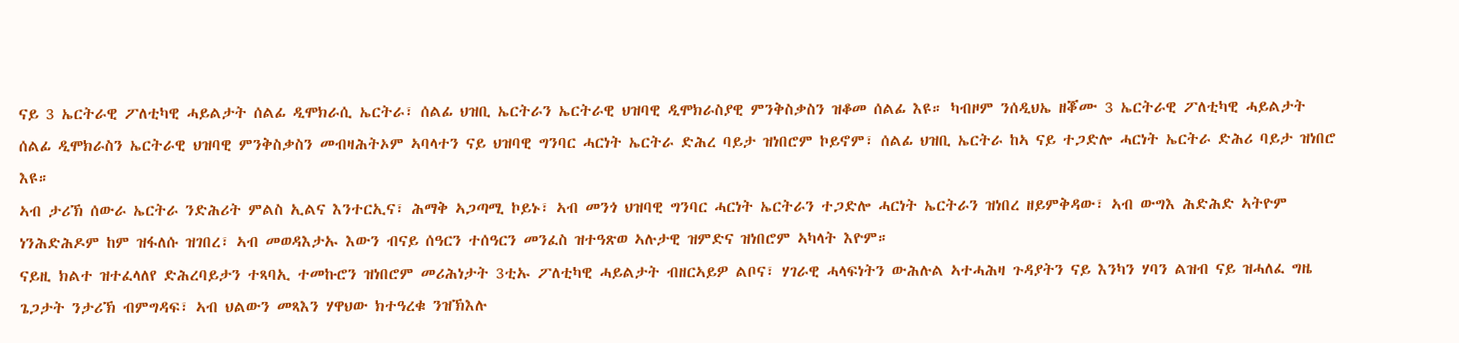ናይ 3 ኤርትራዊ ፖለቲካዊ ሓይልታት ሰልፊ ዲሞክራሲ ኤርትራ፣ ሰልፊ ህዝቢ ኤርትራን ኤርትራዊ ህዝባዊ ዲሞክራስያዊ ምንቅስቃስን ዝቆመ ሰልፊ እዩ። ካብዞም ንሰዲህኤ ዘቖሙ 3 ኤርትራዊ ፖለቲካዊ ሓይልታት ሰልፊ ዲሞክራስን ኤርትራዊ ህዝባዊ ምንቅስቃስን መብዛሕትኦም ኣባላተን ናይ ህዝባዊ ግንባር ሓርነት ኤርትራ ድሕረ ባይታ ዝነበሮም ኮይኖም፣ ሰልፊ ህዝቢ ኤርትራ ከኣ ናይ ተጋድሎ ሓርነት ኤርትራ ድሕሪ ባይታ ዝነበሮ እዩ።
ኣብ ታሪኽ ሰውራ ኤርትራ ንድሕሪት ምልስ ኢልና እንተርኢና፣ ሕማቅ ኣጋጣሚ ኮይኑ፣ ኣብ መንጎ ህዝባዊ ግንባር ሓርነት ኤርትራን ተጋድሎ ሓርነት ኤርትራን ዝነበረ ዘይምቅዳው፣ ኣብ ውግእ ሕድሕድ ኣትዮም ነንሕድሕዶም ከም ዝፋለሱ ዝገበረ፣ ኣብ መወዳእታኡ እውን ብናይ ሰዓርን ተሰዓርን መንፈስ ዝተዓጽወ ኣሉታዊ ዝምድና ዝነበሮም ኣካላት እዮም።
ናይዚ ክልተ ዝተፈላለየ ድሕረባይታን ተጻባኢ ተመኩሮን ዝነበሮም መሪሕነታት 3ቲኡ ፖለቲካዊ ሓይልታት ብዘርኣይዎ ልቦና፣ ሃገራዊ ሓላፍነትን ውሕሉል ኣተሓሕዛ ጉዳያትን ናይ እንካን ሃባን ልዝብ ናይ ዝሓለፈ ግዜ ጌጋታት ንታሪኽ ብምግዳፍ፣ ኣብ ህልውን መጻእን ሃዋህው ክተዓረቁ ንዝኽእሉ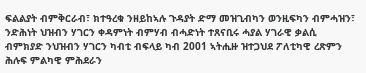ፍልልያት ብምቅርራብ፣ ክተዓረቁ ንዘይከኣሉ ጉዳያት ድማ መዝጊብካን ወንዚፍካን ብምሓዝን፣ ንድሕነት ህዝብን ሃገርን ቀዳምነት ብምሃብ ብሓድነት ተጸናቢሩ ሓያል ሃገራዊ ቃልሲ ብምክያድ ንህዝብን ሃገርን ካብቲ ብፍላይ ካብ 2001 ኣትሒዙ ዝተጋህደ ፖለቲካዊ ረጽምን ሕሉፍ ምልካዊ ምሕደራን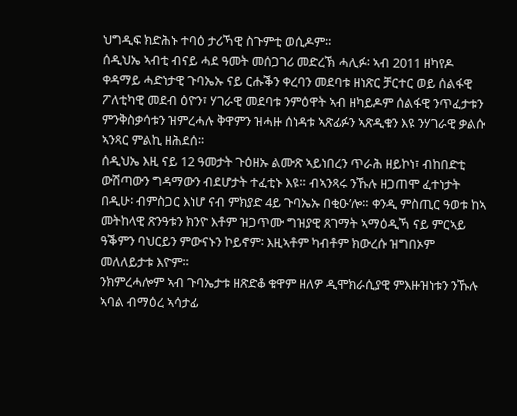ህግዲፍ ክድሕኑ ተባዕ ታሪኻዊ ስጉምቲ ወሲዶም።
ሰዲህኤ ኣብቲ ብናይ ሓደ ዓመት መሰጋገሪ መድረኽ ሓሊፉ፡ ኣብ 2011 ዘካየዶ ቀዳማይ ሓድነታዊ ጉባኤኡ ናይ ርሑቕን ቀረባን መደባቱ ዘነጽር ቻርተር ወይ ሰልፋዊ ፖለቲካዊ መደብ ዕዮን፣ ሃገራዊ መደባቱ ንምዕዋት ኣብ ዘካይዶም ሰልፋዊ ንጥፈታቱን ምንቅስቃሳቱን ዝምረሓሉ ቅዋምን ዝሓዙ ሰነዳቱ ኣጽፊፉን ኣጽዲቁን እዩ ንሃገራዊ ቃልሱ ኣንጻር ምልኪ ዘሕደሰ።
ሰዲህኤ እዚ ናይ 12 ዓመታት ጉዕዘኡ ልሙጽ ኣይነበረን ጥራሕ ዘይኮነ፣ ብከበድቲ ውሽጣውን ግዳማውን ብደሆታት ተፈቲኑ እዩ። ብኣንጻሩ ንኹሉ ዘጋጠሞ ፈተነታት በዲሁ፡ ብምስጋር እነሆ ናብ ምክያድ 4ይ ጉባኤኡ በቂዑ’ሎ። ቀንዲ ምስጢር ዓወቱ ከኣ መትከላዊ ጽንዓቱን ክንዮ እቶም ዝጋጥሙ ግዝያዊ ጸገማት ኣማዕዲኻ ናይ ምርኣይ ዓቕምን ባህርይን ምውናኑን ኮይኖም፡ እዚኣቶም ካብቶም ክውረሱ ዝግበኦም መለለይታቱ እዮም።
ንክምረሓሎም ኣብ ጉባኤታቱ ዘጽድቆ ቁዋም ዘለዎ ዲሞክራሲያዊ ምእዙዝነቱን ንኹሉ ኣባል ብማዕረ ኣሳታፊ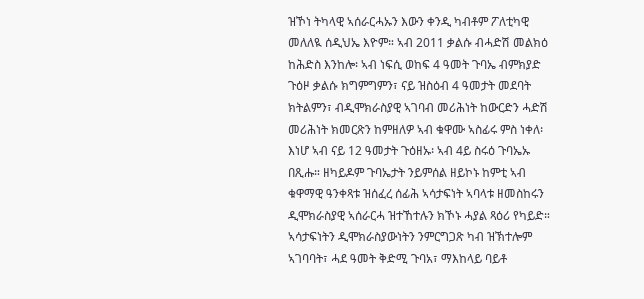ዝኾነ ትካላዊ ኣሰራርሓኡን እውን ቀንዲ ካብቶም ፖለቲካዊ መለለዪ ሰዲህኤ እዮም። ኣብ 2011 ቃልሱ ብሓድሽ መልክዕ ከሕድስ እንከሎ፡ ኣብ ነፍሲ ወከፍ 4 ዓመት ጉባኤ ብምክያድ ጉዕዞ ቃልሱ ክግምግምን፣ ናይ ዝስዕብ 4 ዓመታት መደባት ክትልምን፣ ብዲሞክራስያዊ ኣገባብ መሪሕነት ከውርድን ሓድሽ መሪሕነት ክመርጽን ከምዘለዎ ኣብ ቁዋሙ ኣስፊሩ ምስ ነቀለ፡ እነሆ ኣብ ናይ 12 ዓመታት ጉዕዘኡ፡ ኣብ 4ይ ስሩዕ ጉባኤኡ በጺሑ። ዘካይዶም ጉባኤታት ንይምሰል ዘይኮኑ ከምቲ ኣብ ቁዋማዊ ዓንቀጻቱ ዝሰፈረ ሰፊሕ ኣሳታፍነት ኣባላቱ ዘመስከሩን ዲሞክራስያዊ ኣሰራርሓ ዝተኸተሉን ክኾኑ ሓያል ጻዕሪ የካይድ።
ኣሳታፍነትን ዲሞክራስያውነትን ንምርግጋጽ ካብ ዝኽተሎም ኣገባባት፣ ሓደ ዓመት ቅድሚ ጉባአ፣ ማእከላይ ባይቶ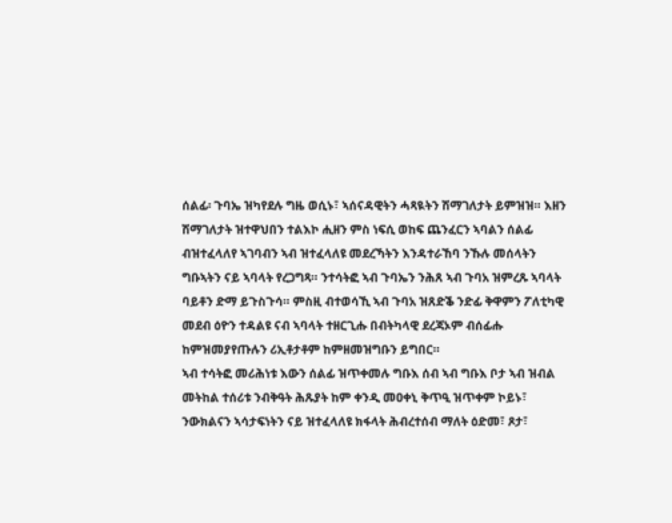ሰልፊ፡ ጉባኤ ዝካየደሉ ግዜ ወሲኑ፣ ኣሰናዳዊትን ሓጻዪትን ሽማገለታት ይምዝዝ። እዘን ሽማገለታት ዝተዋህበን ተልእኮ ሒዘን ምስ ነፍሲ ወከፍ ጨንፈርን ኣባልን ሰልፊ ብዝተፈላለየ ኣገባብን ኣብ ዝተፈላለዩ መደረኻትን እንዳተራኸባ ንኹሉ መሰላትን ግቡኣትን ናይ ኣባላት የረጋግጻ። ንተሳትፎ ኣብ ጉባኤን ንሕጸ ኣብ ጉባአ ዝምረጹ ኣባላት ባይቶን ድማ ይጉስጉሳ። ምስዚ ብተወሳኺ ኣብ ጉባአ ዝጸድቕ ንድፊ ቅዋምን ፖለቲካዊ መደብ ዕዮን ተዳልዩ ናብ ኣባላት ተዘርጊሑ በብትካላዊ ደረጃኦም ብሰፊሑ ከምዝመያየጡሉን ሪኢቶታቶም ከምዘመዝግቡን ይግበር።
ኣብ ተሳትፎ መሪሕነቱ እውን ሰልፊ ዝጥቀመሉ ግቡእ ሰብ ኣብ ግቡእ ቦታ ኣብ ዝብል መትከል ተሰሪቱ ንብቅዓት ሕጹያት ከም ቀንዲ መዐቀኒ ቅጥዒ ዝጥቀም ኮይኑ፣ ንውክልናን ኣሳታፍነትን ናይ ዝተፈላለዩ ክፋላት ሕብረተሰብ ማለት ዕድመ፣ ጾታ፣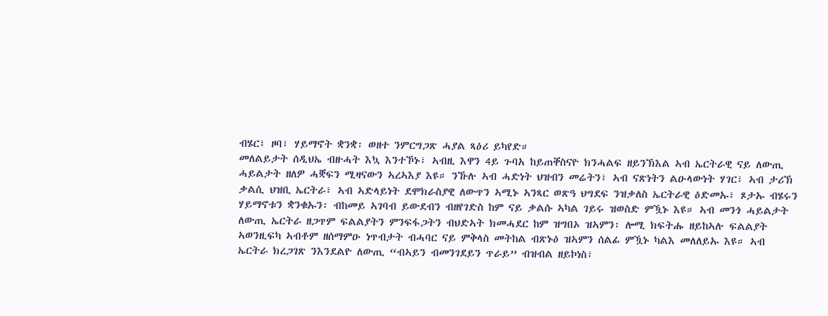ብሄር፣ ዞባ፣ ሃይማኖት ቋንቋ፡ ወዘተ ንምርግጋጽ ሓያል ጻዕሪ ይካየድ።
መለልይታት ሰዲህኤ ብዙሓት እኳ እንተኾኑ፣ ኣብዚ እዋን 4ይ ጉባአ ከይጠቐስናዮ ክንሓልፍ ዘይንኽእል ኣብ ኤርትራዊ ናይ ለውጢ ሓይልታት ዘለዎ ሓቛፍን ሚዛናውን ኣረኣእያ እዩ። ንኹሉ ኣብ ሓድነት ህዝብን መሬትን፣ ኣብ ናጽነትን ልዑላውነት ሃገር፣ ኣብ ታሪኽ ቃልሲ ህዝቢ ኤርትራ፣ ኣብ ኣድላይነት ደሞክራስያዊ ለውጥን ኣሚኑ ኣንጻር ወጽዓ ህግደፍ ንዝቃለስ ኤርትራዊ ዕድመኡ፣ ጾታኡ ብሄሩን ሃይማኖቱን ቋንቁኡን፡ ብከመይ ኣገባብ ይውደብን ብዘየገድስ ከም ናይ ቃልሱ ኣካል ገይሩ ዝወስድ ምዃኑ እዩ። ኣብ መንጎ ሓይልታት ለውጢ ኤርትራ ዘጋጥም ፍልልያትን ምንፍፋጋትን ብህድኣት ክመሓደር ከም ዝግበኦ ዝኣምን፡ ሎሚ ክፍትሑ ዘይከኣሉ ፍልልያት ኣወንዚፍካ ኣብቶም ዘሰማምዑ ነጥብታት ብሓባር ናይ ምቅላስ መትከል ብጽኑዕ ዝኣምን ሰልፊ ምዃኑ ካልእ መለለይኡ እዩ። ኣብ ኤርትራ ክረጋገጽ ንእንደልዮ ለውጢ “ብኣይን ብመንገደይን ጥራይ” ብዝብል ዘይኮነስ፣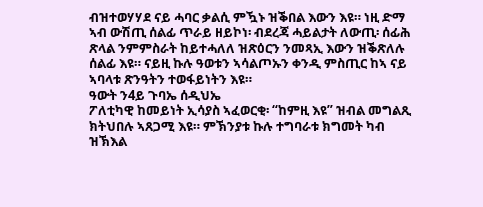ብዝተወሃሃደ ናይ ሓባር ቃልሲ ምዃኑ ዝቕበል እውን እዩ። ነዚ ድማ ኣብ ውሽጢ ሰልፊ ጥራይ ዘይኮነ፡ ብደረጃ ሓይልታት ለውጢ፡ ሰፊሕ ጽላል ንምምስራት ከይተሓለለ ዝጽዕርን ንመጻኢ እውን ዝቕጽለሉ ሰልፊ እዩ። ናይዚ ኩሉ ዓወቱን ኣሳልጦኡን ቀንዲ ምስጢር ከኣ ናይ ኣባላቱ ጽንዓትን ተወፋይነትን እዩ።
ዓውት ን4ይ ጉባኤ ሰዲህኤ
ፖለቲካዊ ከመይነት ኢሳያስ ኣፈወርቂ፡ “ከምዚ እዩ” ዝብል መግልጺ ክትህበሉ ኣጸጋሚ እዩ። ምኽንያቱ ኩሉ ተግባራቱ ክግመት ካብ ዝኽእል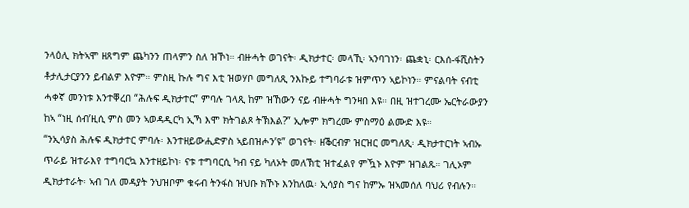ንላዕሊ ክትኣሞ ዘጸግም ጨካንን ጠላምን ስለ ዝኾነ። ብዙሓት ወገናት፡ ዲክታተር፡ መላኺ፡ ኣንባገነን፡ ጨቋኒ፡ ርእሰ-ፋሺስትን ቶታሊታርያንን ይብልዎ እዮም። ምስዚ ኩሉ ግና እቲ ዝወሃቦ መግለጺ ንእኩይ ተግባራቱ ዝምጥን ኣይኮነን። ምናልባት ናብቲ ሓቀኛ መንነቱ እንተቐረበ “ሕሉፍ ዲክታተር” ምባሉ ገላጺ ከም ዝኸውን ናይ ብዙሓት ግንዛበ እዩ። በዚ ዝተገረሙ ኤርትራውያን ከኣ “ነዚ ሰብ’ዚሲ ምስ መን ኣወዳዲርካ ኢኻ እሞ ክትገልጾ ትኽእል?” ኢሎም ክግረሙ ምስማዕ ልሙድ እዩ።
“ንኢሳያስ ሕሉፍ ዲክታተር ምባሉ፡ እንተዘይውሒድዎስ ኣይበዝሖን’ዩ” ወገናት፡ ዘቕርብዎ ዝርዝር መግለጺ፡ ዲክታተርነት ኣብኡ ጥራይ ዝተራእየ ተግባርኳ እንተዘይኮነ፡ ናቱ ተግባርሲ ካብ ናይ ካለኦት መለኽቲ ዝተፈልየ ምዃኑ እዮም ዝገልጹ። ገሊኦም ዲክታተራት፡ ኣብ ገለ መዳያት ንህዝቦም ቁሩብ ትንፋስ ዝህቡ ክኾኑ እንከለዉ፡ ኢሳያስ ግና ከምኡ ዝኣመሰለ ባህሪ የብሉን።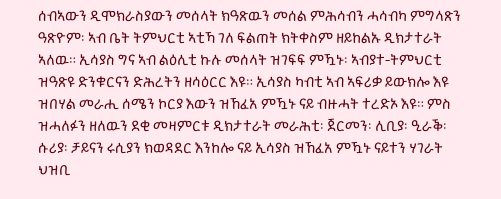ሰብኣውን ዲሞክራስያውን መሰላት ክዓጽዉን መሰል ምሕሳብን ሓሳብካ ምግላጽን ዓጽዮም፡ ኣብ ቤት ትምህርቲ ኣቲኻ ገለ ፍልጠት ክትቀስም ዘይከልኡ ዲክታተራት ኣለዉ። ኢሳያስ ግና ኣብ ልዕሊቲ ኩሉ መሰላት ዝገፍፍ ምዃኑ፡ ኣብያተ-ትምህርቲ ዝዓጽዩ ድንቁርናን ድሕረትን ዘሳዕርር እዩ። ኢሳያስ ካብቲ ኣብ ኣፍሪቃ ይውክሎ እዩ ዝበሃል መራሒ ሰሜን ኮርያ እውን ዝኸፈአ ምዃኑ ናይ ብዙሓት ተረድኦ እዩ። ምስ ዝሓለፉን ዘለዉን ደቂ መዛምርቱ ዲክታተራት መራሕቲ፡ ጀርመን፡ ሊቢያ፡ ዒራቕ፡ ሱሪያ፡ ቻይናን ሩሲያን ክወዳደር እንከሎ ናይ ኢሳያስ ዝኸፈአ ምዃኑ ናይተን ሃገራት ህዝቢ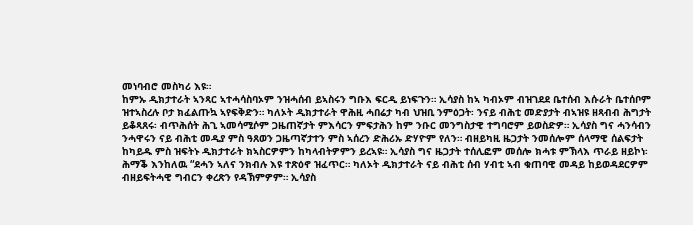መነባብሮ መስካሪ እዩ።
ከምኡ ዲክታተራት ኣንጻር ኣተሓሳስባኦም ንዝሓሰብ ይኣስሩን ግቡእ ፍርዲ ይነፍጉን። ኢሳያስ ከኣ ካብኦም ብዝገደደ ቤተሰብ እሱራት ቤተሰቦም ዝተኣስረሉ ቦታ ክፈልጡኳ ኣየፍቅድን። ካለኦት ዲክታተራት ዋሕዚ ሓበሬታ ካብ ህዝቢ ንምዕጋት፡ ንናይ ብሕቲ መድያታት ብኣዝዩ ዘጻብብ ሕግታት ይቆጻጸሩ፡ ብጥሕሰት ሕጊ ኣመሳሚሶም ጋዜጠኛታት ምእሳርን ምፍታሕን ከም ንቡር መንግስታዊ ተግባሮም ይወስድዎ። ኢሳያስ ግና ሓንሳብን ንሓዋሩን ናይ ብሕቲ መዲያ ምስ ዓጸወን ጋዜጣኛታተን ምስ ኣሰረን ድሕሪኡ ድሃዮም የለን። ብዘይካዚ ዜጋታት ንመሰሎም ሰላማዊ ሰልፍታት ከካይዱ ምስ ዝፍትኑ ዲክታተራት ክኣስርዎምን ከካላብትዎምን ይረኣዩ። ኢሳያስ ግና ዜጋታት ተሰሊፎም መሰሎ ክሓቱ ምኽላእ ጥራይ ዘይኮነ፡ ሕማቕ እንከለዉ “ደሓን ኣለና ንክብሉ እዩ ተጽዕኖ ዝፈጥር። ካለኦት ዲክታተራት ናይ ብሕቲ ሰብ ሃብቲ ኣብ ቁጠባዊ መዳይ ከይወዳደርዎም ብዘይፍትሓዊ ግብርን ቀረጽን የዳኽምዎም። ኢሳያስ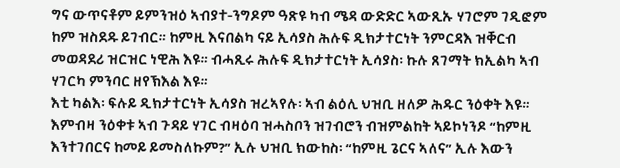ግና ውጥናቶም ይምንዝዕ ኣብያተ-ንግዶም ዓጽዩ ካብ ሜዳ ውድድር ኣውጺኡ ሃገሮም ገዲፎም ከም ዝስደዱ ይገብር። ከምዚ እናበልካ ናይ ኢሳያስ ሕሉፍ ዲክታተርነት ንምርዳእ ዝቐርብ መወዳደሪ ዝርዝር ነዊሕ እዩ። ብሓጺሩ ሕሉፍ ዲክታተርነት ኢሳያስ፡ ኩሉ ጸገማት ክኢልካ ኣብ ሃገርካ ምንባር ዘየኽእል እዩ።
እቲ ካልእ፡ ፍሉይ ዲክታተርነት ኢሳያስ ዝረኣየሉ፡ ኣብ ልዕሊ ህዝቢ ዘለዎ ሕዱር ንዕቀት እዩ። እምብዛ ንዕቀቱ ኣብ ጉዳይ ሃገር ብዛዕባ ዝሓስቦን ዝገብሮን ብዝምልከት ኣይኮነንዶ “ከምዚ እንተገበርና ከመይ ይመስለኩም?” ኢሉ ህዝቢ ክውከስ፡ “ከምዚ ጌርና ኣለና” ኢሉ እውን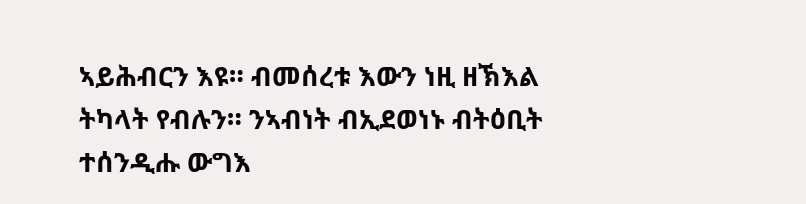ኣይሕብርን እዩ። ብመሰረቱ እውን ነዚ ዘኽእል ትካላት የብሉን። ንኣብነት ብኢደወነኑ ብትዕቢት ተሰንዲሑ ውግእ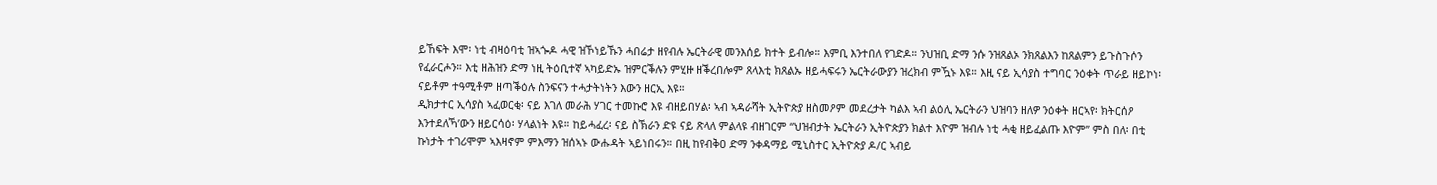ይኸፍት እሞ፡ ነቲ ብዛዕባቲ ዝኣጐዶ ሓዊ ዝኾነይኹን ሓበሬታ ዘየብሉ ኤርትራዊ መንእሰይ ክተት ይብሎ። እምቢ እንተበለ የገድዶ። ንህዝቢ ድማ ንሱ ንዝጸልኦ ንክጸልእን ከጸልምን ይጉስጉሶን የፈራርሖን። እቲ ዘሕዝን ድማ ነዚ ትዕቢተኛ ኣካይድኡ ዝምርቕሉን ምሂዙ ዘቕረበሎም ጸላእቲ ክጸልኡ ዘይሓፍሩን ኤርትራውያን ዝረክብ ምዃኑ እዩ። እዚ ናይ ኢሳያስ ተግባር ንዕቀት ጥራይ ዘይኮነ፡ ናይቶም ተዓሚቶም ዘጣቕዕሉ ስንፍናን ተሓታትነትን እውን ዘርኢ እዩ።
ዲክታተር ኢሳያስ ኣፈወርቂ፡ ናይ እገለ መራሕ ሃገር ተመኩሮ እዩ ብዘይበሃል፡ ኣብ ኣዳራሻት ኢትዮጵያ ዘስመዖም መደረታት ካልእ ኣብ ልዕሊ ኤርትራን ህዝባን ዘለዎ ንዕቀት ዘርኣየ፡ ክትርሰዖ እንተደለኻ’ውን ዘይርሳዕ፡ ሃላልነት እዩ። ከይሓፈረ፡ ናይ ስኽራን ድዩ ናይ ጽላለ ምልላዩ ብዘገርም “ህዝብታት ኤርትራን ኢትዮጵያን ክልተ እዮም ዝብሉ ነቲ ሓቂ ዘይፈልጡ እዮም” ምስ በለ፡ በቲ ኩነታት ተገሪሞም ኣእዛኖም ምእማን ዝሰኣኑ ውሑዳት ኣይነበሩን። በዚ ከየብቅዐ ድማ ንቀዳማይ ሚኒስተር ኢትዮጵያ ዶ/ር ኣብይ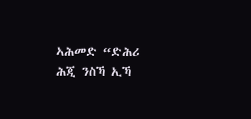ኣሕመድ “ድሕሪ ሕጂ ንስኻ ኢኻ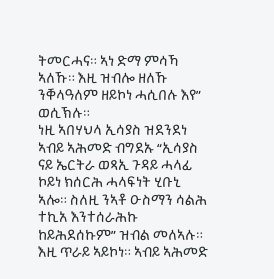ትመርሓና። ኣነ ድማ ምሳኻ ኣለኹ። እዚ ዝብሎ ዘለኹ ንቐላዓለም ዘይኮነ ሓሲበሉ እየ” ወሲኽሉ።
ነዚ ኣበሃህላ ኢሳያስ ዝደንደነ ኣብይ ኣሕመድ ብግደኡ “ኢሳያስ ናይ ኤርትራ ወጻኢ ጉዳይ ሓላፊ ኮይነ ክሰርሕ ሓላፍነት ሂቡኒ ኣሎ። ስለዚ ንኣቶ ዑስማን ሳልሕ ተኪአ እንተሰራሕኩ ከይሕደሰኩም” ዝብል መለኣሉ። እዚ ጥራይ ኣይኮነ። ኣብይ ኣሕመድ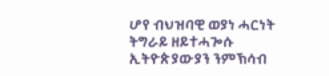ሆየ ብህዝባዊ ወያነ ሓርነት ትግራይ ዘይተሓጐሱ ኢትዮጵያውያን ንምኽሳብ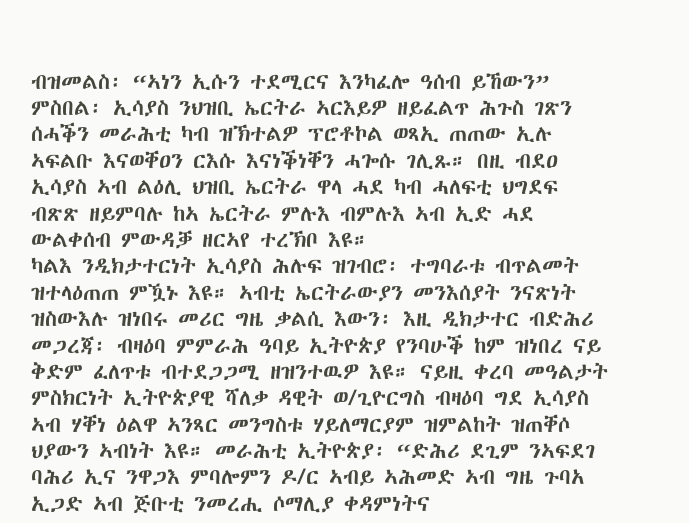ብዝመልስ፡ “ኣነን ኢሱን ተደሚርና እንካፈሎ ዓሰብ ይኸውን” ምስበል፡ ኢሳያስ ንህዝቢ ኤርትራ ኣርእይዎ ዘይፈልጥ ሕጉስ ገጽን ሰሓቕን መራሕቲ ካብ ዝኽተልዎ ፕሮቶኮል ወጻኢ ጠጠው ኢሉ ኣፍልቡ እናወቐዐን ርእሱ እናነቕነቐን ሓጐሱ ገሊጹ። በዚ ብደዐ ኢሳያስ ኣብ ልዕሊ ህዝቢ ኤርትራ ዋላ ሓደ ካብ ሓለፍቲ ህግደፍ ብጽጽ ዘይምባሉ ከኣ ኤርትራ ምሉእ ብምሉእ ኣብ ኢድ ሓደ ውልቀሰብ ምውዳቓ ዘርኣየ ተረኽቦ እዩ።
ካልእ ንዲክታተርነት ኢሳያስ ሕሉፍ ዝገብሮ፡ ተግባራቱ ብጥልመት ዝተላዕጠጠ ምዃኑ እዩ። ኣብቲ ኤርትራውያን መንእሰያት ንናጽነት ዝስውእሉ ዝነበሩ መሪር ግዜ ቃልሲ እውን፡ እዚ ዲክታተር ብድሕሪ መጋረጃ፡ ብዛዕባ ምምራሕ ዓባይ ኢትዮጵያ የንባሁቕ ከም ዝነበረ ናይ ቅድም ፈለጥቱ ብተደጋጋሚ ዘዝንተዉዎ እዩ። ናይዚ ቀረባ መዓልታት ምስክርነት ኢትዮጵያዊ ሻለቃ ዳዊት ወ/ጊዮርግስ ብዛዕባ ግደ ኢሳያስ ኣብ ሃቐነ ዕልዋ ኣንጻር መንግስቱ ሃይለማርያም ዝምልከት ዝጠቐሶ ህያውን ኣብነት እዩ። መራሕቲ ኢትዮጵያ፡ “ድሕሪ ደጊም ንኣፍደገ ባሕሪ ኢና ንዋጋእ ምባሎምን ዶ/ር ኣብይ ኣሕመድ ኣብ ግዜ ጉባአ ኢጋድ ኣብ ጅቡቲ ንመረሒ ሶማሊያ ቀዳምነትና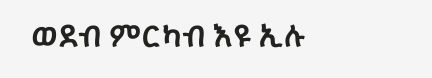ወደብ ምርካብ እዩ ኢሉ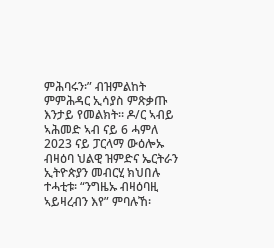ምሕባሩን፡” ብዝምልከት ምምሕዳር ኢሳያስ ምጽቃጡ እንታይ የመልክት። ዶ/ር ኣብይ ኣሕመድ ኣብ ናይ 6 ሓምለ 2023 ናይ ፓርላማ ውዕሎኡ ብዛዕባ ህልዊ ዝምድና ኤርትራን ኢትዮጵያን መብርሂ ክህበሉ ተሓቲቱ፡ “ንግዜኡ ብዛዕባዚ ኣይዛረብን እየ” ምባሉኸ፡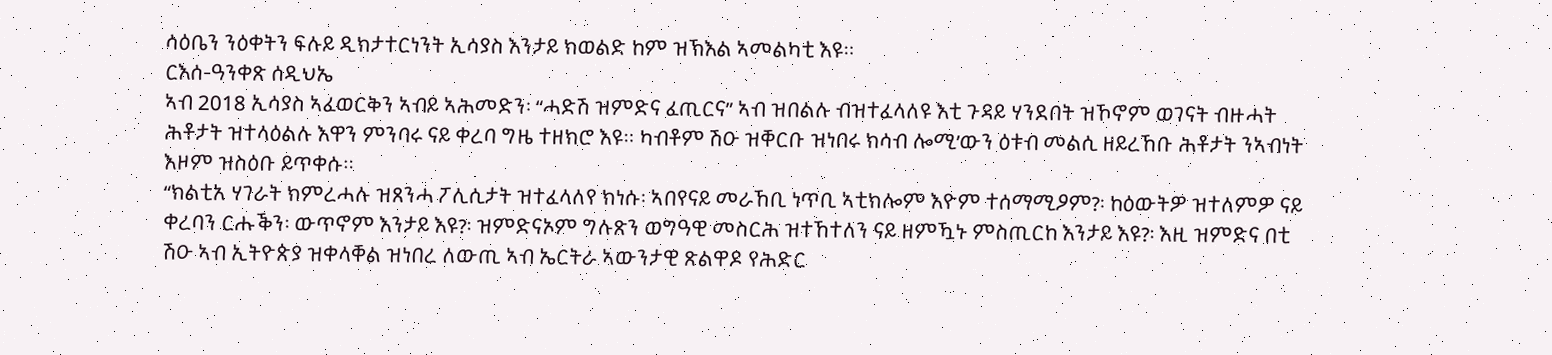ሳዕቤን ንዕቀትን ፍሉይ ዲክታተርነንት ኢሳያስ እንታይ ክወልድ ከም ዝኽእል ኣመልካቲ እዩ።
ርእሰ-ዓንቀጽ ሰዲህኤ
ኣብ 2018 ኢሳያስ ኣፈወርቅን ኣብይ ኣሕመድን፡ “ሓድሽ ዝምድና ፈጢርና” ኣብ ዝበልሉ ብዝተፈላለዩ እቲ ጉዳይ ሃንደበት ዝኾኖም ወገናት ብዙሓት ሕቶታት ዝተላዕልሉ እዋን ምንባሩ ናይ ቀረባ ግዜ ተዘክሮ እዩ። ካብቶም ሽዑ ዝቐርቡ ዝነበሩ ክሳብ ሎሚ’ውን ዕቱብ መልሲ ዘይረኸቡ ሕቶታት ንኣብነት እዞም ዝስዕቡ ይጥቀሱ።
“ክልቲአ ሃገራት ክምረሓሉ ዝጸንሓ ፖሊሲታት ዝተፈላለየ ክነሱ፡ ኣበየናይ መራኸቢ ነጥቢ ኣቲክሎም እዮም ተሰማሚዖም?፡ ከዕውትዎ ዝተለምዎ ናይ ቀረባን ርሑቕን፡ ውጥኖም እንታይ እዩ?፡ ዝምድናኦም ግሉጽን ወግዓዊ መስርሕ ዝተኸተለን ናይ ዘምዃኑ ምስጢርከ እንታይ እዩ?፡ እዚ ዝምድና በቲ ሽዑ ኣብ ኢትዮጵያ ዝቀላቐል ዝነበረ ለውጢ ኣብ ኤርትራ ኣውንታዊ ጽልዋዶ የሕድር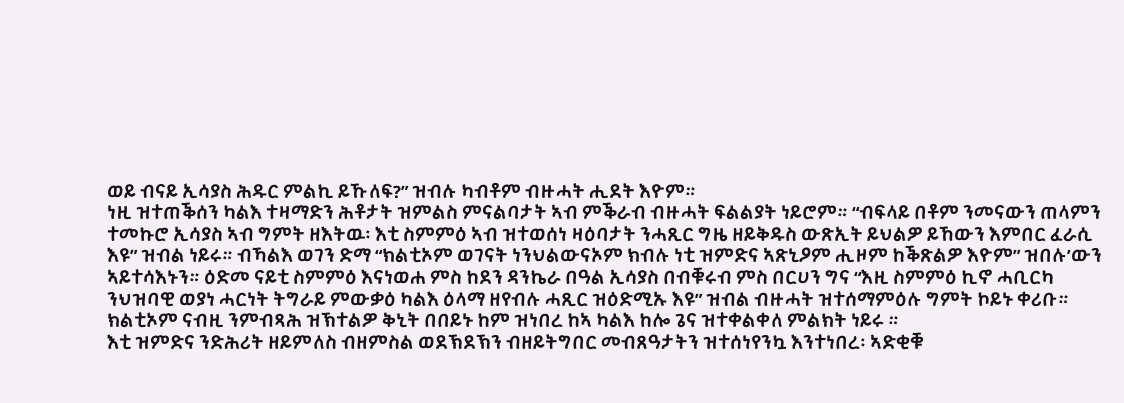ወይ ብናይ ኢሳያስ ሕዱር ምልኪ ይኹለፍ?” ዝብሉ ካብቶም ብዙሓት ሒደት እዮም።
ነዚ ዝተጠቕሰን ካልእ ተዛማድን ሕቶታት ዝምልስ ምናልባታት ኣብ ምቕራብ ብዙሓት ፍልልያት ነይሮም። “ብፍላይ በቶም ንመናውን ጠላምን ተመኩሮ ኢሳያስ ኣብ ግምት ዘእትዉ፡ እቲ ስምምዕ ኣብ ዝተወሰነ ዛዕባታት ንሓጺር ግዜ ዘይቅዱስ ውጽኢት ይህልዎ ይኸውን እምበር ፈራሲ እዩ” ዝብል ነይሩ። ብኻልእ ወገን ድማ “ክልቲኦም ወገናት ነንህልውናኦም ክብሉ ነቲ ዝምድና ኣጽኒዖም ሒዞም ከቕጽልዎ እዮም” ዝበሉ’ውን ኣይተሳእኑን። ዕድመ ናይቲ ስምምዕ እናነወሐ ምስ ከደን ዳንኬራ በዓል ኢሳያስ በብቑሩብ ምስ በርሀን ግና “እዚ ስምምዕ ኪኖ ሓቢርካ ንህዝባዊ ወያነ ሓርነት ትግራይ ምውቃዕ ካልእ ዕላማ ዘየብሉ ሓጺር ዝዕድሚኡ እዩ” ዝብል ብዙሓት ዝተሰማምዕሉ ግምት ኮይኑ ቀሪቡ። ክልቲኦም ናብዚ ንምብጻሕ ዝኽተልዎ ቅኒት በበይኑ ከም ዝነበረ ከኣ ካልእ ከሎ ጌና ዝተቀልቀለ ምልክት ነይሩ ።
እቲ ዝምድና ንድሕሪት ዘይምለስ ብዘምስል ወደኽደኽን ብዘይትግበር መብጸዓታትን ዝተሰነየንኳ እንተነበረ፡ ኣድቂቑ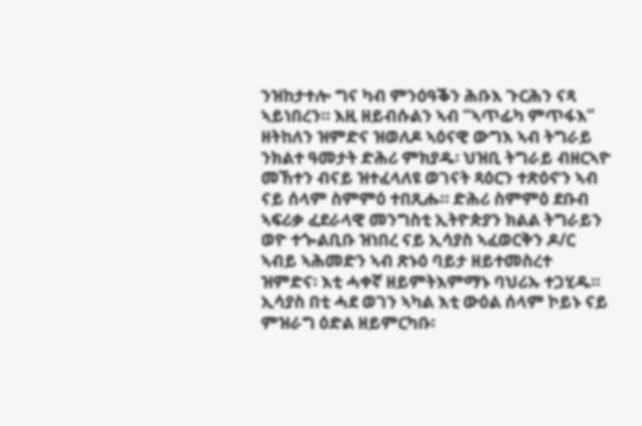ንዝከታተሎ ግና ካብ ምንዕዓቕን ሕቡእ ጉርሕን ናጻ ኣይነበረን። እዚ ዘይብሱልን ኣብ “ኣጥፊካ ምጥፋእ” ዘትከለን ዝምድና ዝወለዶ ኣዕናዊ ውግእ ኣብ ትግራይ ንክልተ ዓመታት ድሕሪ ምክያዱ፡ ህዝቢ ትግራይ ብዘርኣዮ መኸተን ብናይ ዝተፈላለዩ ወገናት ጻዕርን ተጽዕኖን ኣብ ናይ ሰላም ስምምዕ ተበጺሑ። ድሕሪ ስምምዕ ደቡብ ኣፍሪቃ ፈደራላዊ መንግስቲ ኢትዮጵያን ክልል ትግራይን ወዮ ተጐልቢቡ ዝነበረ ናይ ኢሳያስ ኣፈወርቅን ዶ/ር ኣብይ ኣሕመድን ኣብ ጽኑዕ ባይታ ዘይተመስረተ ዝምድና፡ እቲ ሓቀኛ ዘይምትእምማኑ ባህሪኡ ተጋሂዱ። ኢሳያስ በቲ ሓደ ወገን ኣካል እቲ ውዕል ሰላም ኮይኑ ናይ ምዝራግ ዕድል ዘይምርካቡ፡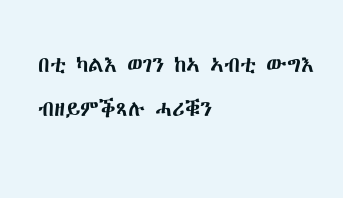በቲ ካልእ ወገን ከኣ ኣብቲ ውግእ ብዘይምቕጻሉ ሓሪቑን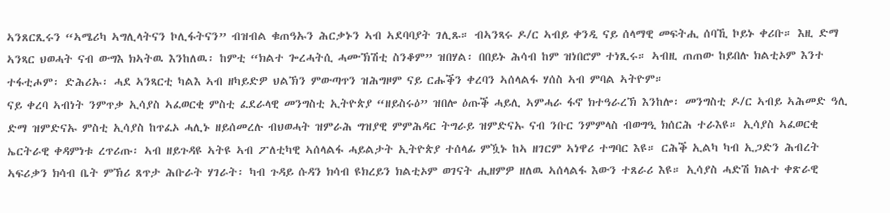ኣንጸርጺሩን “ኣሜሪካ ኣግሊላትናን ኮሊፋትናን” ብዝብል ቁጠዓኡን ሕርቃኑን ኣብ ኣደባባያት ገሊጹ። ብኣንጻሩ ዶ/ር ኣብይ ቀንዲ ናይ ሰላማዊ መፍትሒ ሰባኺ ኮይኑ ቀሪቡ። እዚ ድማ ኣንጻር ህወሓት ናብ ውግእ ክኣትዉ እንከለዉ፡ ከምቲ “ክልተ ጐረሓትሲ ሓሙኽሽቲ ስንቆም” ዝበሃል፡ በበይኑ ሕሳብ ከም ዝነበሮም ተነጺሩ። ኣብዚ ጠጠው ከይበሉ ክልቲኦም እንተ ተፋቲሖም፡ ድሕሪኡ፡ ሓደ ኣንጻርቲ ካልእ ኣብ ዘካይድዎ ህልኽን ምውጣጥን ዝሕግዞም ናይ ርሑቕን ቀረባን ኣሰላልፋ ሃሰስ ኣብ ምባል ኣትዮም።
ናይ ቀረባ ኣብነት ንምጥቃ ኢሳያስ ኣፈወርቂ ምስቲ ፈደራላዊ መንግስቲ ኢትዮጵያ “ዘይስሩዕ” ዝበሎ ዕጡቕ ሓይሊ ኣምሓራ ፋኖ ክተዓራረኽ እንከሎ፡ መንግስቲ ዶ/ር ኣብይ ኣሕመድ ዓሊ ድማ ዝምድናኡ ምስቲ ኢሳያስ ከጥፈኦ ሓሊኑ ዘይሰመረሉ ብህወሓት ዝምራሕ ግዝያዊ ምምሕዳር ትግራይ ዝምድናኡ ናብ ንቡር ንምምላስ ብወግዒ ክሰርሕ ተራእዩ። ኢሳያስ ኣፈወርቂ ኤርትራዊ ቀዳምነቱ ረጥሪጡ፡ ኣብ ዘይጉዳዩ ኣትዩ ኣብ ፖለቲካዊ ኣሰላልፋ ሓይልታት ኢትዮጵያ ተሰላፊ ምዃኑ ከኣ ዘገርም ኣነዋሪ ተግባር እዩ። ርሕቕ ኢልካ ካብ ኢጋድን ሕብረት ኣፍሪቃን ክሳብ ቤት ምኽሪ ጸጥታ ሕቡራት ሃገራት፡ ካብ ጉዳይ ሱዳን ክሳብ ዩክረይን ክልቲኦም ወገናት ሒዘምዎ ዘለዉ ኣሰላልፋ እውን ተጸራሪ እዩ። ኢሳያስ ሓድሽ ክልተ ቀጽራዊ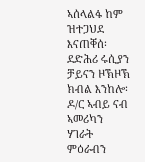ኣሰላልፋ ከም ዝተጋህደ እናጠቐሰ፡ ደድሕሪ ሩሲያን ቻይናን ዞኽዞኽ ክብል እንከሎ፡ ዶ/ር ኣብይ ናብ ኣመሪካን ሃገራት ምዕራብን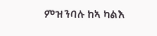ምዝንባሉ ከኣ ካልእ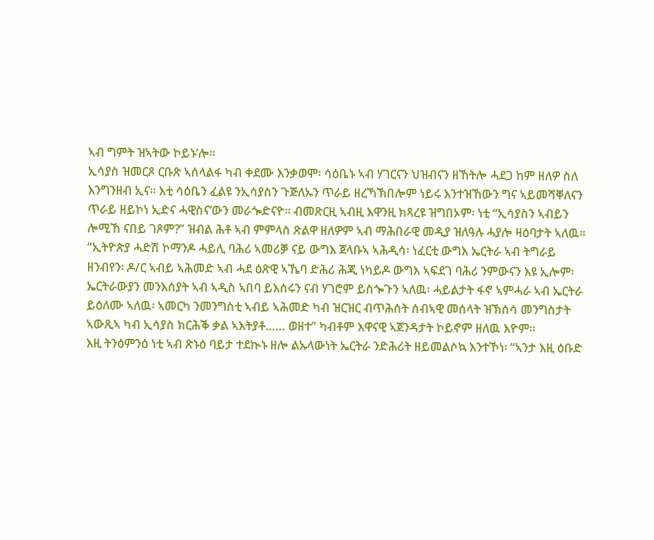ኣብ ግምት ዝኣትው ኮይኑ’ሎ።
ኢሳያስ ዝመርጾ ርቡጽ ኣሰላልፋ ካብ ቀደሙ እንቃወሞ፡ ሳዕቤኑ ኣብ ሃገርናን ህዝብናን ዘኸትሎ ሓደጋ ከም ዘለዎ ስለ እንግንዘብ ኢና። እቲ ሳዕቤን ፈልዩ ንኢሳያስን ጉጅለኡን ጥራይ ዘረኻኽበሎም ነይሩ እንተዝኸውን ግና ኣይመሻቐለናን ጥራይ ዘይኮነ ኢድና ሓዊስና’ውን መራጐድናዮ። ብመጽርዚ ኣብዚ እዋንዚ ክጻረዩ ዝግበኦም፡ ነቲ “ኢሳያስን ኣብይን ሎሚኸ ናበይ ገጾም?” ዝብል ሕቶ ኣብ ምምላስ ጽልዋ ዘለዎም ኣብ ማሕበራዊ መዲያ ዝለዓሉ ሓያሎ ዛዕባታት ኣለዉ። “ኢትዮጵያ ሓድሽ ኮማንዶ ሓይሊ ባሕሪ ኣመሪቓ ናይ ውግእ ጀላቡኣ ኣሕዲሳ፡ ነፈርቲ ውግእ ኤርትራ ኣብ ትግራይ ዘንብየን፡ ዶ/ር ኣብይ ኣሕመድ ኣብ ሓደ ዕጽዊ ኣኼባ ድሕሪ ሕጂ ነካይዶ ውግእ ኣፍደገ ባሕሪ ንምውናን እዩ ኢሎም፡ ኤርትራውያን መንእሰያት ኣብ ኣዲስ ኣበባ ይእሰሩን ናብ ሃገሮም ይስጐጉን ኣለዉ፡ ሓይልታት ፋኖ ኣምሓራ ኣብ ኤርትራ ይዕለሙ ኣለዉ፡ ኣመርካ ንመንግስቲ ኣብይ ኣሕመድ ካብ ዝርዝር ብጥሕሰት ሰብኣዊ መሰላት ዝኽሰሳ መንግስታት ኣውጺኣ ካብ ኢሳያስ ክርሕቕ ቃል ኣእትያቶ…… ወዘተ” ካብቶም እዋናዊ ኣጀንዳታት ኮይኖም ዘለዉ እዮም።
እዚ ትንዕምንዕ ነቲ ኣብ ጽኑዕ ባይታ ተደኲኑ ዘሎ ልኡላውነት ኤርትራ ንድሕሪት ዘይመልሶኳ እንተኾነ፡ “ኣንታ እዚ ዕቡድ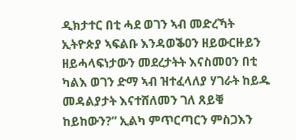ዲክታተር በቲ ሓደ ወገን ኣብ መድረኻት ኢትዮጵያ ኣፍልቡ እንዳወቕዐን ዘይውርዙይን ዘይሓላፍነታውን መደረታትት እናስመዐን በቲ ካልእ ወገን ድማ ኣብ ዝተፈላለያ ሃገራት ከይዱ መዳልያታት እናተሸለመን ገለ ጸይቑ ከይከውን?” ኢልካ ምጥርጣርን ምስጋእን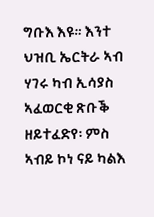ግቡእ እዩ። እንተ ህዝቢ ኤርትራ ኣብ ሃገሩ ካብ ኢሳያስ ኣፈወርቂ ጽቡቕ ዘይተፈድየ፡ ምስ ኣብይ ኮነ ናይ ካልእ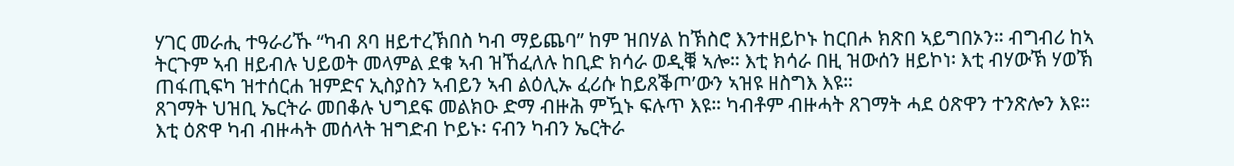ሃገር መራሒ ተዓራሪኹ “ካብ ጸባ ዘይተረኽበስ ካብ ማይጨባ” ከም ዝበሃል ከኽስሮ እንተዘይኮኑ ከርበሖ ክጽበ ኣይግበኦን። ብግብሪ ከኣ ትርጉም ኣብ ዘይብሉ ህይወት መላምል ደቁ ኣብ ዝኸፈለሉ ከቢድ ክሳራ ወዲቑ ኣሎ። እቲ ክሳራ በዚ ዝውሰን ዘይኮነ፡ እቲ ብሃውኽ ሃወኽ ጠፋጢፍካ ዝተሰርሐ ዝምድና ኢስያስን ኣብይን ኣብ ልዕሊኡ ፈሪሱ ከይጸቕጦ’ውን ኣዝዩ ዘስግእ እዩ።
ጸገማት ህዝቢ ኤርትራ መበቆሉ ህግደፍ መልክዑ ድማ ብዙሕ ምዃኑ ፍሉጥ እዩ። ካብቶም ብዙሓት ጸገማት ሓደ ዕጽዋን ተንጽሎን እዩ። እቲ ዕጽዋ ካብ ብዙሓት መሰላት ዝግድብ ኮይኑ፡ ናብን ካብን ኤርትራ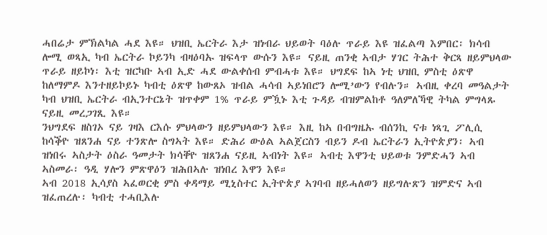ሓበሬታ ምኽልካል ሓደ እዩ። ህዝቢ ኤርትራ እታ ዝነብራ ህይወት ባዕሉ ጥራይ እዩ ዝፈልጣ እምበር፡ ክሳብ ሎሚ ወጻኢ ካብ ኤርትራ ኮይንካ ብዛዕባኡ ዝፍላጥ ውሱን እዩ። ናይዚ ጠንቂ ኣብታ ሃገር ትሕተ ቅርጻ ዘይምህላው ጥራይ ዘይኮነ፡ እቲ ዝርካቡ ኣብ ኢድ ሓደ ውልቀሰብ ምብሓቱ እዩ። ህግደፍ ከኣ ነቲ ህዝቢ ምስቲ ዕጽዋ ከለማምዶ እንተዘይኮይኑ ካብቲ ዕጽዋ ከውጸኦ ዝብል ሓሳብ ኣይነበሮን ሎሚ’ውን የብሉን። ኣብዚ ቀረባ መዓልታት ካብ ህዝቢ ኤርትራ ብኢንተርኔት ዝጥቀም 1% ጥራይ ምዃኑ እቲ ጉዳይ ብዝምልከቶ ዓለምለኻዊ ትካል ምግላጹ ናይዚ መረጋገጺ እዩ።
ንህግደፍ ዘስገኦ ናይ ገዛእ ርእሱ ምህላውን ዘይምህላውን እዩ። እዚ ከኣ በብግዜኡ ብሰንኪ ናቱ ነጻጊ ፖሊሲ ከሳቕዮ ዝጸንሐ ናይ ተንጽሎ ስግኣት እዩ። ድሕሪ ውዕል ኣልጀርስን ብይን ዶብ ኤርትራን ኢትዮጵያን፡ ኣብ ዝነበሩ ኣስታት ዕስራ ዓመታት ክሳቐዮ ዝጸንሐ ናይዚ ኣብነት እዩ። ኣብቲ እዋንቲ ህይወቱ ንምድሓን ኣብ ኣስመራ፡ ዓዲ ሃሎን ምጽዋዕን ዝሕበኣሉ ዝነበረ እዋን እዩ።
ኣብ 2018 ኢሳያስ ኣፈወርቂ ምስ ቀዳማይ ሚኒስተር ኢትዮጵያ ኣገባብ ዘይሓለወን ዘይግሉጽን ዝምድና ኣብ ዝፈጠረሉ፡ ካብቲ ተሓቢእሉ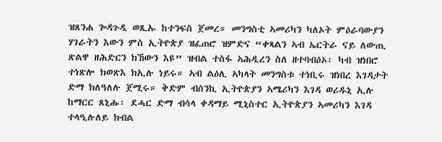ዝጸንሐ ጐዳጉዲ ወጺኡ ከተንፍስ ጀመረ። መንግስቲ ኣመሪካን ካለኦት ምዕራባውያን ሃገራትን እውን ምስ ኢትዮጵያ ዝፈጠሮ ዝምድና “ቀጻልን ኣብ ኤርትራ ናይ ለውጢ ጽልዋ ዘሕድርን ክኸውን እዩ” ዝብል ተስፋ ኣሕዲረን ስለ ዘተባብዕኦ፡ ካብ ዝነበሮ ተነጽሎ ክወጽእ ክኢሉ ነይሩ። ኣብ ልዕሊ ኣካላት መንግስቱ ተነቢሩ ዝነበረ እገዳታት ድማ ክለዓለሉ ጀሚሩ። ቅድም ብሰንኪ ኢትዮጵያን ኣሜሪካን እገዳ ወሪዱኒ ኢሉ ከማርር ጸኒሑ፡ ደሓር ድማ ብሳላ ቀዳማይ ሚኒስተር ኢትዮጵያን ኣመሪካን እገዳ ተላዒሉለይ ክብል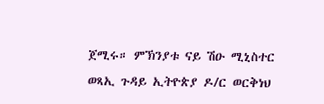ጀሚሩ። ምኽንያቱ ናይ ሽዑ ሚኒስተር ወጻኢ ጉዳይ ኢትዮጵያ ዶ/ር ወርቅነህ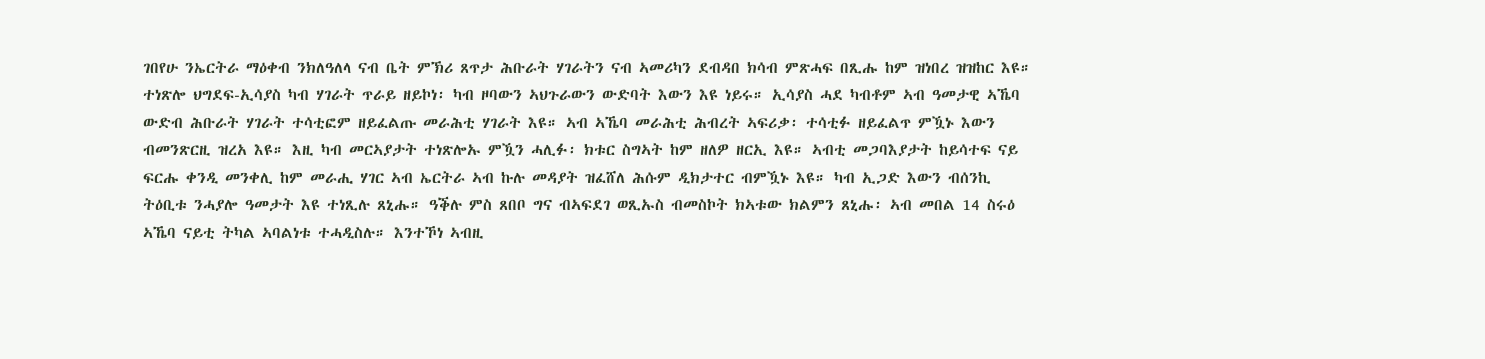ገበየሁ ንኤርትራ ማዕቀብ ንክለዓለላ ናብ ቤት ምኽሪ ጸጥታ ሕቡራት ሃገራትን ናብ ኣመሪካን ደብዳበ ክሳብ ምጽሓፍ በጺሑ ከም ዝነበረ ዝዝከር እዩ።
ተነጽሎ ህግደፍ-ኢሳያስ ካብ ሃገራት ጥራይ ዘይኮነ፡ ካብ ዞባውን ኣህጉራውን ውድባት እውን እዩ ነይሩ። ኢሳያስ ሓደ ካብቶም ኣብ ዓመታዊ ኣኼባ ውድብ ሕቡራት ሃገራት ተሳቲፎም ዘይፈልጡ መራሕቲ ሃገራት እዩ። ኣብ ኣኼባ መራሕቲ ሕብረት ኣፍሪቃ፡ ተሳቲፉ ዘይፈልጥ ምዃኑ እውን ብመንጽርዚ ዝረአ እዩ። እዚ ካብ መርኣያታት ተነጽሎኡ ምዃን ሓሊፉ፡ ክቱር ስግኣት ከም ዘለዎ ዘርኢ እዩ። ኣብቲ መጋባእያታት ከይሳተፍ ናይ ፍርሑ ቀንዲ መንቀሊ ከም መራሒ ሃገር ኣብ ኤርትራ ኣብ ኩሉ መዳያት ዝፈሸለ ሕሱም ዲክታተር ብምዃኑ እዩ። ካብ ኢጋድ እውን ብሰንኪ ትዕቢቱ ንሓያሎ ዓመታት እዩ ተነጺሉ ጸኒሑ። ዓቕሉ ምስ ጸበቦ ግና ብኣፍደገ ወጺኡስ ብመስኮት ክኣቱው ክልምን ጸኒሑ፡ ኣብ መበል 14 ስሩዕ ኣኼባ ናይቲ ትካል ኣባልነቱ ተሓዲስሉ። እንተኾነ ኣብዚ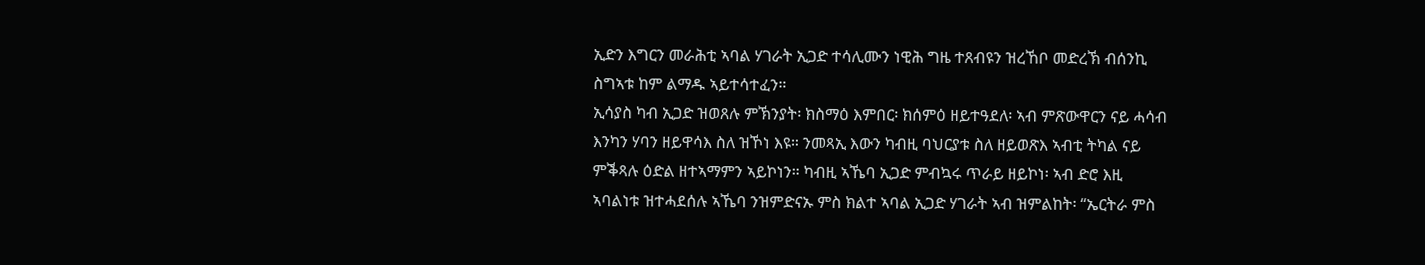ኢድን እግርን መራሕቲ ኣባል ሃገራት ኢጋድ ተሳሊሙን ነዊሕ ግዜ ተጸብዩን ዝረኸቦ መድረኽ ብሰንኪ ስግኣቱ ከም ልማዱ ኣይተሳተፈን።
ኢሳያስ ካብ ኢጋድ ዝወጸሉ ምኽንያት፡ ክስማዕ እምበር፡ ክሰምዕ ዘይተዓደለ፡ ኣብ ምጽውዋርን ናይ ሓሳብ እንካን ሃባን ዘይዋሳእ ስለ ዝኾነ እዩ። ንመጻኢ እውን ካብዚ ባህርያቱ ስለ ዘይወጽእ ኣብቲ ትካል ናይ ምቕጻሉ ዕድል ዘተኣማምን ኣይኮነን። ካብዚ ኣኼባ ኢጋድ ምብኳሩ ጥራይ ዘይኮነ፡ ኣብ ድሮ እዚ ኣባልነቱ ዝተሓደሰሉ ኣኼባ ንዝምድናኡ ምስ ክልተ ኣባል ኢጋድ ሃገራት ኣብ ዝምልከት፡ “ኤርትራ ምስ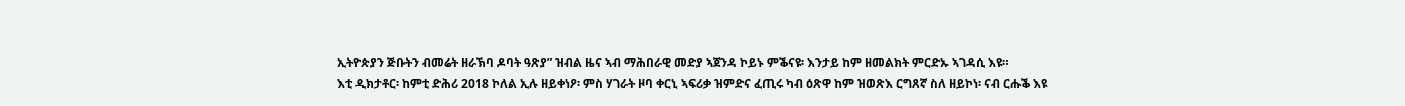ኢትዮጵያን ጅቡትን ብመሬት ዘራኽባ ዶባት ዓጽያ” ዝብል ዜና ኣብ ማሕበራዊ መድያ ኣጀንዳ ኮይኑ ምቕናዩ፡ እንታይ ከም ዘመልክት ምርድኡ ኣገዳሲ እዩ።
እቲ ዲክታቶር፡ ከምቲ ድሕሪ 2018 ኮለል ኢሉ ዘይቀነዖ፡ ምስ ሃገራት ዞባ ቀርኒ ኣፍሪቃ ዝምድና ፈጢሩ ካብ ዕጽዋ ከም ዝወጽእ ርግጸኛ ስለ ዘይኮነ፡ ናብ ርሑቕ እዩ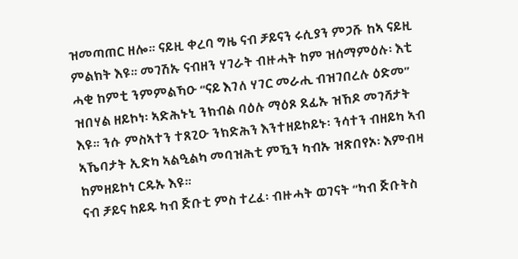ዝመጣጠር ዘሎ። ናይዚ ቀረባ ግዜ ናብ ቻይናን ሩሲያን ምጋሹ ከኣ ናይዚ ምልክት እዩ። መገሽኡ ናብዘን ሃገራት ብዙሓት ከም ዝሰማምዕሉ፡ እቲ ሓቂ ከምቲ ንምምልኻዑ “ናይ እገለ ሃገር መራሒ ብዝገበረሉ ዕድመ” ዝበሃል ዘይኮነ፡ ኣድሕኑኒ ንክብል ባዕሉ ማዕጾ ደፊኡ ዝኸዶ መገሻታት እዩ። ንሱ ምስኣተን ተጸጊዑ ንክድሕን እንተዘይኮይኑ፡ ንሳተን ብዘይካ ኣብ ኣኼባታት ኢድካ ኣልዒልካ መባዝሕቲ ምዃን ካብኡ ዝጽበየኦ፡ እምብዛ ከምዘይኮነ ርዱኡ እዩ።
ናብ ቻይና ከይዱ ካብ ጅቡቲ ምስ ተረፈ፡ ብዙሓት ወገናት “ካብ ጅቡትስ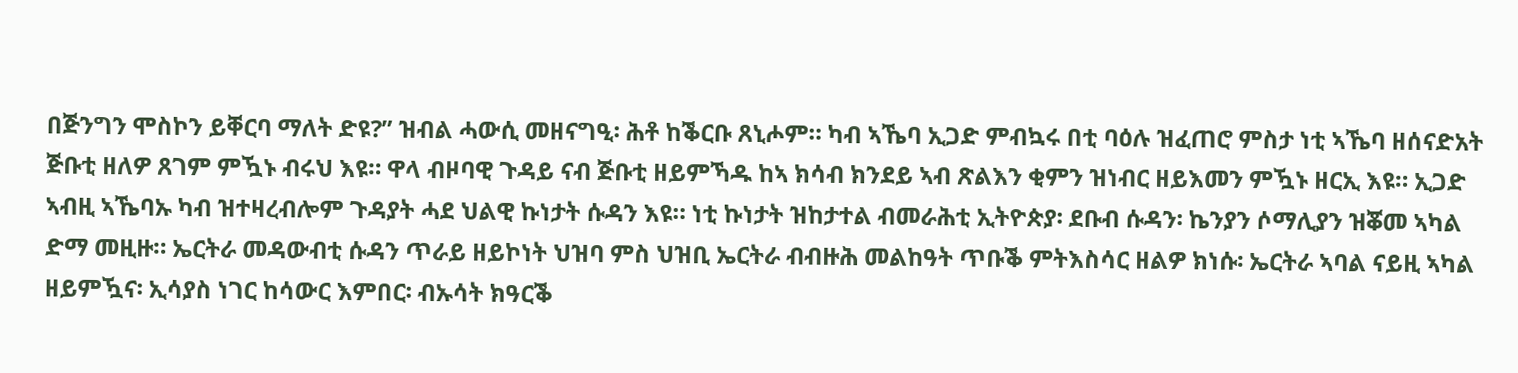በጅንግን ሞስኮን ይቐርባ ማለት ድዩ?” ዝብል ሓውሲ መዘናግዒ፡ ሕቶ ከቕርቡ ጸኒሖም። ካብ ኣኼባ ኢጋድ ምብኳሩ በቲ ባዕሉ ዝፈጠሮ ምስታ ነቲ ኣኼባ ዘሰናድአት ጅቡቲ ዘለዎ ጸገም ምዃኑ ብሩህ እዩ። ዋላ ብዞባዊ ጉዳይ ናብ ጅቡቲ ዘይምኻዱ ከኣ ክሳብ ክንደይ ኣብ ጽልእን ቂምን ዝነብር ዘይእመን ምዃኑ ዘርኢ እዩ። ኢጋድ ኣብዚ ኣኼባኡ ካብ ዝተዛረብሎም ጉዳያት ሓደ ህልዊ ኩነታት ሱዳን እዩ። ነቲ ኩነታት ዝከታተል ብመራሕቲ ኢትዮጵያ፡ ደቡብ ሱዳን፡ ኬንያን ሶማሊያን ዝቖመ ኣካል ድማ መዚዙ። ኤርትራ መዳውብቲ ሱዳን ጥራይ ዘይኮነት ህዝባ ምስ ህዝቢ ኤርትራ ብብዙሕ መልከዓት ጥቡቕ ምትእስሳር ዘልዎ ክነሱ፡ ኤርትራ ኣባል ናይዚ ኣካል ዘይምዃና፡ ኢሳያስ ነገር ከሳውር እምበር፡ ብኡሳት ክዓርቕ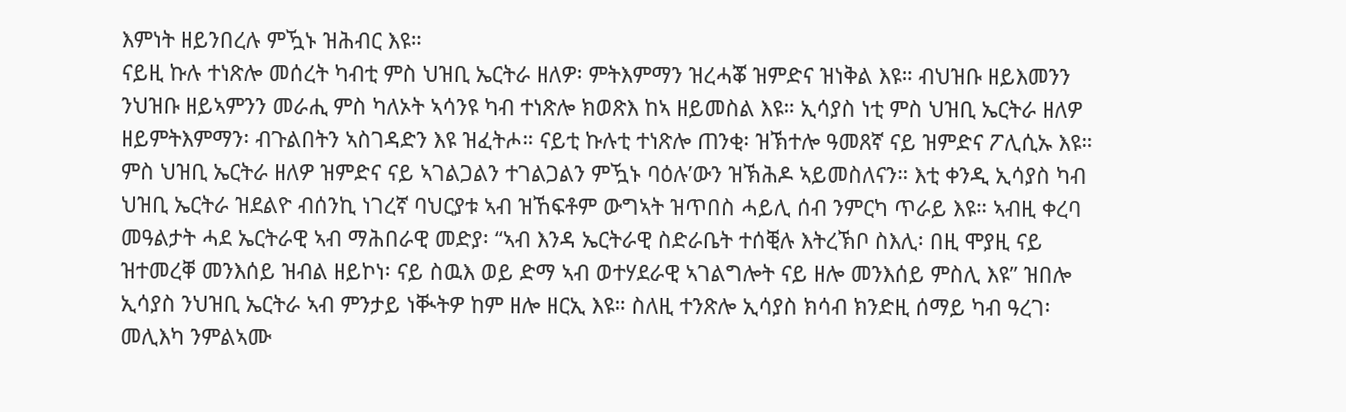እምነት ዘይንበረሉ ምዃኑ ዝሕብር እዩ።
ናይዚ ኩሉ ተነጽሎ መሰረት ካብቲ ምስ ህዝቢ ኤርትራ ዘለዎ፡ ምትእምማን ዝረሓቖ ዝምድና ዝነቅል እዩ። ብህዝቡ ዘይእመንን ንህዝቡ ዘይኣምንን መራሒ ምስ ካለኦት ኣሳንዩ ካብ ተነጽሎ ክወጽእ ከኣ ዘይመስል እዩ። ኢሳያስ ነቲ ምስ ህዝቢ ኤርትራ ዘለዎ ዘይምትእምማን፡ ብጉልበትን ኣስገዳድን እዩ ዝፈትሖ። ናይቲ ኩሉቲ ተነጽሎ ጠንቂ፡ ዝኽተሎ ዓመጸኛ ናይ ዝምድና ፖሊሲኡ እዩ። ምስ ህዝቢ ኤርትራ ዘለዎ ዝምድና ናይ ኣገልጋልን ተገልጋልን ምዃኑ ባዕሉ’ውን ዝኽሕዶ ኣይመስለናን። እቲ ቀንዲ ኢሳያስ ካብ ህዝቢ ኤርትራ ዝደልዮ ብሰንኪ ነገረኛ ባህርያቱ ኣብ ዝኸፍቶም ውግኣት ዝጥበስ ሓይሊ ሰብ ንምርካ ጥራይ እዩ። ኣብዚ ቀረባ መዓልታት ሓደ ኤርትራዊ ኣብ ማሕበራዊ መድያ፡ “ኣብ እንዳ ኤርትራዊ ስድራቤት ተሰቒሉ እትረኽቦ ስእሊ፡ በዚ ሞያዚ ናይ ዝተመረቐ መንእሰይ ዝብል ዘይኮነ፡ ናይ ስዉእ ወይ ድማ ኣብ ወተሃደራዊ ኣገልግሎት ናይ ዘሎ መንእሰይ ምስሊ እዩ” ዝበሎ ኢሳያስ ንህዝቢ ኤርትራ ኣብ ምንታይ ነቚትዎ ከም ዘሎ ዘርኢ እዩ። ስለዚ ተንጽሎ ኢሳያስ ክሳብ ክንድዚ ሰማይ ካብ ዓረገ፡ መሊእካ ንምልኣሙ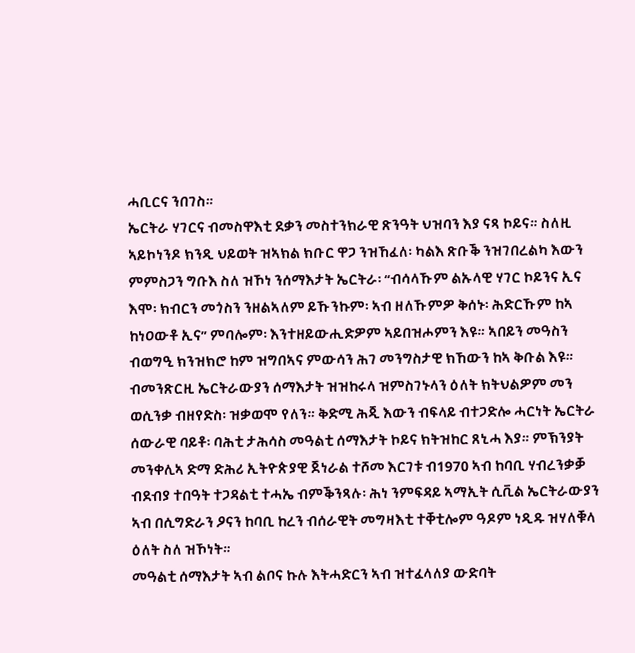ሓቢርና ንበገስ።
ኤርትራ ሃገርና ብመስዋእቲ ደቃን መስተንክራዊ ጽንዓት ህዝባን እያ ናጻ ኮይና። ስለዚ ኣይኮነንዶ ክንዲ ህይወት ዝኣክል ክቡር ዋጋ ንዝኸፈለ፡ ካልእ ጽቡቕ ንዝገበረልካ እውን ምምስጋን ግቡእ ስለ ዝኾነ ንሰማእታት ኤርትራ፡ “ብሳላኹም ልኡላዊ ሃገር ኮይንና ኢና እሞ፡ ክብርን መጎስን ንዘልኣለም ይኹንኩም፡ ኣብ ዘለኹምዎ ቅሰኑ፡ ሕድርኹም ከኣ ከነዐውቶ ኢና” ምባሎም፡ እንተዘይውሒድዎም ኣይበዝሖምን እዩ። ኣበይን መዓስን ብወግዒ ክንዝክሮ ከም ዝግበኣና ምውሳን ሕገ መንግስታዊ ክኸውን ከኣ ቅቡል እዩ። ብመንጽርዚ ኤርትራውያን ሰማእታት ዝዝከሩላ ዝምስገኑላን ዕለት ክትህልዎም መን ወሲንቃ ብዘየድስ፡ ዝቃወሞ የለን። ቅድሚ ሕጂ እውን ብፍላይ ብተጋድሎ ሓርነት ኤርትራ ሰውራዊ ባይቶ፡ ባሕቲ ታሕሳስ መዓልቲ ሰማእታት ኮይና ክትዝከር ጸኒሓ እያ። ምኽንያት መንቀሊኣ ድማ ድሕሪ ኢትዮጵያዊ ጀነራል ተሾመ እርገቱ ብ1970 ኣብ ከባቢ ሃብረንቃቓ ብደብያ ተበዓት ተጋዳልቲ ተሓኤ ብምቕንጻሉ፡ ሕነ ንምፍዳይ ኣማኢት ሲቪል ኤርትራውያን ኣብ በሲግድራን ዖናን ከባቢ ከረን ብሰራዊት መግዛእቲ ተቐቲሎም ዓዶም ነዲዱ ዝሃለቑላ ዕለት ስለ ዝኾነት።
መዓልቲ ሰማእታት ኣብ ልቦና ኩሉ እትሓድርን ኣብ ዝተፈላለያ ውድባት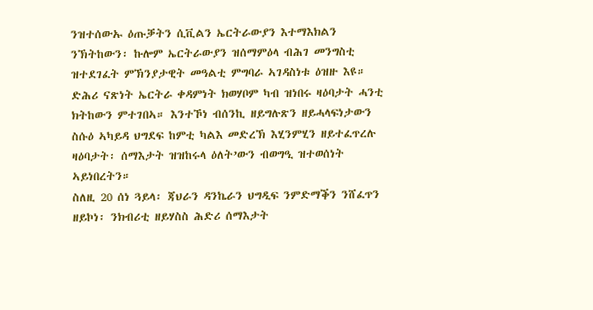ንዝተሰውኡ ዕጡቓትን ሲቪልን ኤርትራውያን እተማእክልን ንኽትከውን፡ ኩሎም ኤርትራውያን ዝሰማምዕላ ብሕገ መንግስቲ ዝተደገፈት ምኽንያታዊት መዓልቲ ምግባራ ኣገዳስነቱ ዕዝዙ እዩ። ድሕሪ ናጽነት ኤርትራ ቀዳምነት ክወሃቦም ካብ ዝነበሩ ዛዕባታት ሓንቲ ክትከውን ምተገበኣ። እንተኾነ ብሰንኪ ዘይግሉጽን ዘይሓላፍነታውን ስሱዕ ኣካይዳ ህግደፍ ከምቲ ካልእ መድረኽ እሂንምሂን ዘይተፈጥረሉ ዛዕባታት፡ ሰማእታት ዝዝከሩላ ዕለት’ውን ብወግዒ ዝተወሰነት ኣይነበረትን።
ስለዚ 20 ሰነ ጓይላ፡ ጃህራን ዳንኬራን ህግዲፍ ንምድማቕን ንሸፈጥን ዘይኮነ፡ ንክብሪቲ ዘይሃስስ ሕድሪ ሰማእታት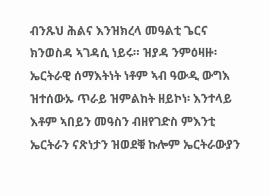ብንጹህ ሕልና እንዝክረላ መዓልቲ ጌርና ክንወስዳ ኣገዳሲ ነይሩ። ዝያዳ ንምዕዛዙ፡ ኤርትራዊ ሰማእትነት ነቶም ኣብ ዓውዲ ውግእ ዝተሰውኡ ጥራይ ዝምልከት ዘይኮነ፡ እንተላይ እቶም ኣበይን መዓስን ብዘየገድስ ምእንቲ ኤርትራን ናጽነታን ዝወደቑ ኩሎም ኤርትራውያን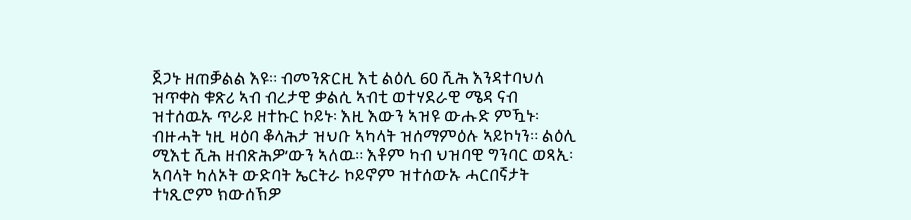ጀጋኑ ዘጠቓልል እዩ። ብመንጽርዚ እቲ ልዕሊ 60 ሺሕ እንዳተባህለ ዝጥቀስ ቁጽሪ ኣብ ብረታዊ ቃልሲ ኣብቲ ወተሃደራዊ ሜዳ ናብ ዝተሰዉኡ ጥራይ ዘተኩር ኮይኑ፡ እዚ እውን ኣዝዩ ውሑድ ምዃኑ፡ ብዙሓት ነዚ ዛዕባ ቆላሕታ ዝህቡ ኣካላት ዝሰማምዕሉ ኣይኮነን። ልዕሊ ሚእቲ ሺሕ ዘብጽሕዎ’ውን ኣለዉ። እቶም ካብ ህዝባዊ ግንባር ወጻኢ፡ ኣባላት ካለኦት ውድባት ኤርትራ ኮይኖም ዝተሰውኡ ሓርበኛታት ተነጺሮም ክውሰኽዎ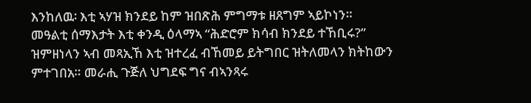እንከለዉ፡ እቲ ኣሃዝ ክንደይ ከም ዝበጽሕ ምግማቱ ዘጸግም ኣይኮነን።
መዓልቲ ሰማእታት እቲ ቀንዲ ዕላማኣ “ሕድሮም ክሳብ ክንደይ ተኸቢሩ?” ዝምዘነላን ኣብ መጻኢኸ እቲ ዝተረፈ ብኸመይ ይትግበር ዝትለመላን ክትከውን ምተገበአ። መራሒ ጉጅለ ህግደፍ ግና ብኣንጻሩ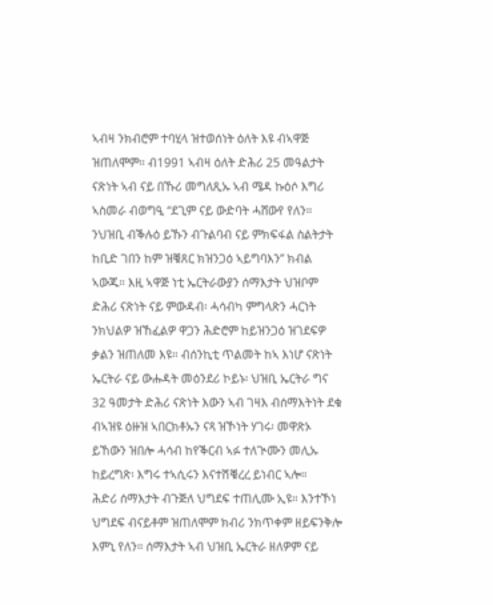ኣብዛ ንክብሮም ተባሂላ ዝተወሰነት ዕለት እዩ ብኣዋጅ ዝጠለሞም። ብ1991 ኣብዛ ዕለት ድሕሪ 25 መዓልታት ናጽነት ኣብ ናይ በኹሪ መግለጺኡ ኣብ ሜዳ ኩዕሶ እግሪ ኣስመራ ብወግዒ “ደጊም ናይ ውድባት ሓሸውየ የለን። ንህዝቢ ብቕሉዕ ይኹን ብጉልባብ ናይ ምክፍፋል ስልትታት ከቢድ ገበን ከም ዝቑጸር ክዝንጋዕ ኣይግባእን” ክብል ኣውጁ። እዚ ኣዋጅ ነቲ ኤርትራውያን ሰማእታት ህዝቦም ድሕሪ ናጽነት ናይ ምውዳብ፡ ሓሳብካ ምግላጽን ሓርነት ንክህልዎ ዝኸፈልዎ ዋጋን ሕድሮም ከይዝንጋዕ ዝገደፍዎ ቃልን ዝጠለመ እዩ። ብሰንኪቲ ጥልመት ከኣ እነሆ ናጽነት ኤርትራ ናይ ውሑዳት መዕንደሪ ኮይኑ፡ ህዝቢ ኤርትራ ግና 32 ዓመታት ድሕሪ ናጽነት እውን ኣብ ገዛእ ብሰማእትነት ደቁ ብኣዝዩ ዕዙዝ ኣበርክቶኡን ናጻ ዝኾነት ሃገሩ፡ መዋጽኦ ይኸውን ዝበሎ ሓሳብ ከየቕርብ ኣፉ ተለጒሙን መሊኡ ከይረግጽ፡ እግሩ ተኣሲሩን እናተሽቑረረ ይነብር ኣሎ።
ሕድሪ ሰማእታት ብጉጅለ ህግደፍ ተጠሊሙ ኢዩ። እንተኾነ ህግደፍ ብናይቶም ዝጠለሞም ክብሪ ንክጥቀም ዘይፍንቅሎ እምኒ የለን። ሰማእታት ኣብ ህዝቢ ኤርትራ ዘለዎም ናይ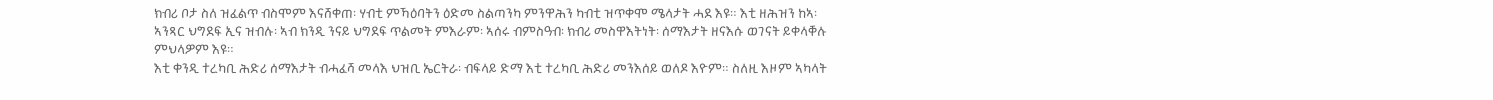ክብሪ ቦታ ስለ ዝፈልጥ ብስሞም እናሸቀጠ፡ ሃብቲ ምኻዕባትን ዕድመ ስልጣንካ ምንዋሕን ካብቲ ዝጥቀሞ ሜላታት ሓደ እዩ። እቲ ዘሕዝን ከኣ፡ ኣንጻር ህግደፍ ኢና ዝብሉ፡ ኣብ ክንዲ ንናይ ህግደፍ ጥልመት ምእራም፡ ኣሰሩ ብምስዓብ፡ ክብሪ መስዋእትነት፡ ሰማእታት ዘናእሱ ወገናት ይቀላቐሉ ምህላዎም እዩ።
እቲ ቀንዲ ተረካቢ ሕድሪ ሰማእታት ብሓፈሻ መላእ ህዝቢ ኤርትራ፡ ብፍላይ ድማ እቲ ተረካቢ ሕድሪ መንእሰይ ወለዶ እዮም። ስለዚ እዞም ኣካላት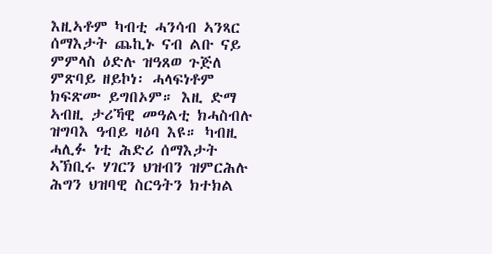እዚኣቶም ካብቲ ሓንሳብ ኣንጻር ሰማእታት ጨኪኑ ናብ ልቡ ናይ ምምላስ ዕድሉ ዝዓጸወ ጉጅለ ምጽባይ ዘይኮነ፡ ሓላፍነቶም ክፍጽሙ ይግበኦም። እዚ ድማ ኣብዚ ታሪኻዊ መዓልቲ ክሓስብሉ ዝግባእ ዓብይ ዛዕባ እዩ። ካብዚ ሓሊፉ ነቲ ሕድሪ ሰማእታት ኣኽቢሩ ሃገርን ህዝብን ዝምርሕሉ ሕግን ህዝባዊ ስርዓትን ክተክል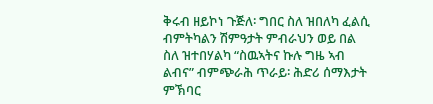ቅሩብ ዘይኮነ ጉጅለ፡ ግበር ስለ ዝበለካ ፈልሲ ብምትካልን ሽምዓታት ምብራህን ወይ በል ስለ ዝተበሃልካ “ስዉኣትና ኩሉ ግዜ ኣብ ልብና” ብምጭራሕ ጥራይ፡ ሕድሪ ሰማእታት ምኽባር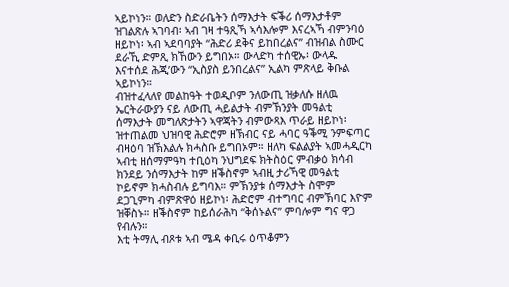ኣይኮነን። ወለድን ስድራቤትን ሰማእታት ፍቕሪ ሰማእታቶም ዝገልጽሉ ኣገባብ፡ ኣብ ገዛ ተዓጺኻ ኣሳእሎም እናረኣኻ ብምንባዕ ዘይኮነ፡ ኣብ ኣደባባያት “ሕድሪ ደቅና ይከበረልና” ብዝብል ስሙር ደራኺ ድምጺ ክኸውን ይግበኦ። ውላድካ ተሰዊኡ፡ ውላዱ እናተሰደ ሕጂ’ውን “ኢስያስ ይንበረልና” ኢልካ ምጽላይ ቅቡል ኣይኮነን።
ብዝተፈላለየ መልከዓት ተወዲቦም ንለውጢ ዝቃለሱ ዘለዉ ኤርትራውያን ናይ ለውጢ ሓይልታት ብምኽንያት መዓልቲ ሰማእታት መግለጽታትን ኣዋጃትን ብምውጻእ ጥራይ ዘይኮነ፡ ዝተጠልመ ህዝባዊ ሕድሮም ዘኽብር ናይ ሓባር ዓቕሚ ንምፍጣር ብዛዕባ ዝኽእልሉ ክሓስቡ ይግበኦም። ዘለካ ፍልልያት ኣመሓዲርካ ኣብቲ ዘሰማምዓካ ተቢዕካ ንህግደፍ ክትስዕር ምብቃዕ ክሳብ ክንደይ ንሰማእታት ከም ዘቕስኖም ኣብዚ ታሪኻዊ መዓልቲ ኮይኖም ክሓስብሉ ይግባእ። ምኽንያቱ ሰማእታት ስሞም ደጋጊምካ ብምጽዋዕ ዘይኮነ፡ ሕድሮም ብተግባር ብምኽባር እዮም ዝቐስኑ። ዘቕስኖም ከይሰራሕካ “ቅሰኑልና” ምባሎም ግና ዋጋ የብሉን።
እቲ ትማሊ ብጾቱ ኣብ ሜዳ ቀቢሩ ዕጥቆምን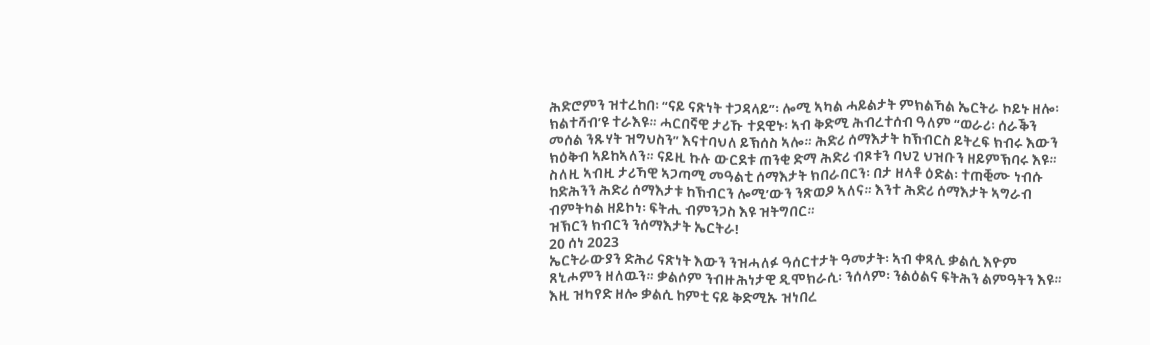ሕድሮምን ዝተረከበ፡ “ናይ ናጽነት ተጋዳላይ”፡ ሎሚ ኣካል ሓይልታት ምክልኻል ኤርትራ ኮይኑ ዘሎ፡ ክልተሻብ’ዩ ተራእዩ። ሓርበኛዊ ታሪኹ ተደዊኑ፡ ኣብ ቅድሚ ሕብረተሰብ ዓለም “ወራሪ፡ ሰራቕን መሰል ንጹሃት ዝግህስን” እናተባህለ ይኽሰስ ኣሎ። ሕድሪ ሰማእታት ከኽብርስ ይትረፍ ክብሩ እውን ክዕቅብ ኣይከኣለን። ናይዚ ኩሉ ውርደቱ ጠንቂ ድማ ሕድሪ ብጾቱን ባህጊ ህዝቡን ዘይምኽባሩ እዩ። ስለዚ ኣብዚ ታሪኻዊ ኣጋጣሚ መዓልቲ ሰማእታት ክበራበርን፡ በታ ዘላቶ ዕድል፡ ተጠቒሙ ነብሱ ከድሕንን ሕድሪ ሰማእታቱ ከኽብርን ሎሚ’ውን ንጽወዖ ኣለና። እንተ ሕድሪ ሰማእታት ኣግራብ ብምትካል ዘይኮነ፡ ፍትሒ ብምንጋስ እዩ ዝትግበር።
ዝኽርን ክብርን ንሰማእታት ኤርትራ!
20 ሰነ 2023
ኤርትራውያን ድሕሪ ናጽነት እውን ንዝሓለፉ ዓሰርተታት ዓመታት፡ ኣብ ቀጻሊ ቃልሲ እዮም ጸኒሖምን ዘለዉን። ቃልሶም ንብዙሕነታዊ ዲሞክራሲ፡ ንሰላም፡ ንልዕልና ፍትሕን ልምዓትን እዩ። እዚ ዝካየድ ዘሎ ቃልሲ ከምቲ ናይ ቅድሚኡ ዝነበረ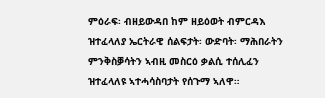ምዕራፍ፡ ብዘይውዳበ ከም ዘይዕወት ብምርዳእ ዝተፈላለያ ኤርትራዊ ሰልፍታት፡ ውድባት፡ ማሕበራትን ምንቅስቓሳትን ኣብዚ መስርዕ ቃልሲ ተሰሊፈን ዝተፈላለዩ ኣተሓሳስባታት የሰጉማ ኣለዋ።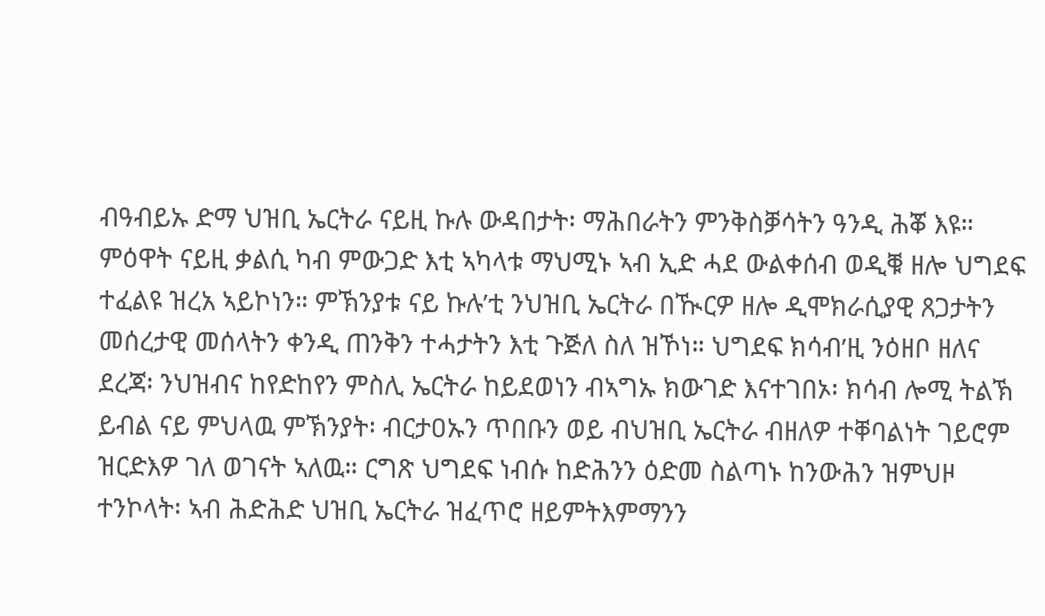ብዓብይኡ ድማ ህዝቢ ኤርትራ ናይዚ ኩሉ ውዳበታት፡ ማሕበራትን ምንቅስቓሳትን ዓንዲ ሕቖ እዩ።
ምዕዋት ናይዚ ቃልሲ ካብ ምውጋድ እቲ ኣካላቱ ማህሚኑ ኣብ ኢድ ሓደ ውልቀሰብ ወዲቑ ዘሎ ህግደፍ ተፈልዩ ዝረአ ኣይኮነን። ምኽንያቱ ናይ ኩሉ’ቲ ንህዝቢ ኤርትራ በዂርዎ ዘሎ ዲሞክራሲያዊ ጸጋታትን መሰረታዊ መሰላትን ቀንዲ ጠንቅን ተሓታትን እቲ ጉጅለ ስለ ዝኾነ። ህግደፍ ክሳብ’ዚ ንዕዘቦ ዘለና ደረጃ፡ ንህዝብና ከየድከየን ምስሊ ኤርትራ ከይደወነን ብኣግኡ ክውገድ እናተገበኦ፡ ክሳብ ሎሚ ትልኽ ይብል ናይ ምህላዉ ምኽንያት፡ ብርታዐኡን ጥበቡን ወይ ብህዝቢ ኤርትራ ብዘለዎ ተቐባልነት ገይሮም ዝርድእዎ ገለ ወገናት ኣለዉ። ርግጽ ህግደፍ ነብሱ ከድሕንን ዕድመ ስልጣኑ ከንውሕን ዝምህዞ ተንኮላት፡ ኣብ ሕድሕድ ህዝቢ ኤርትራ ዝፈጥሮ ዘይምትእምማንን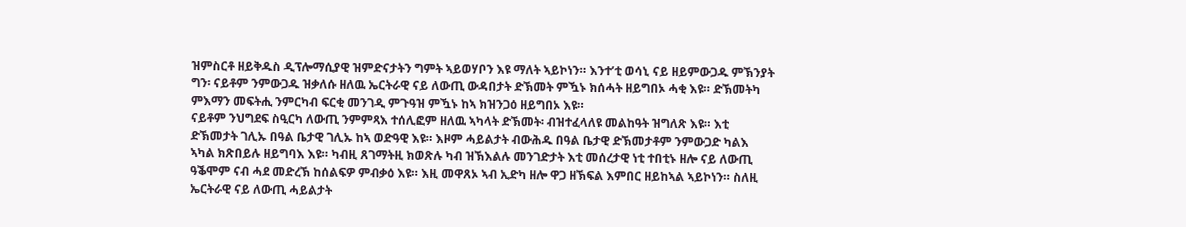ዝምስርቶ ዘይቅዱስ ዲፕሎማሲያዊ ዝምድናታትን ግምት ኣይወሃቦን እዩ ማለት ኣይኮነን። እንተ’ቲ ወሳኒ ናይ ዘይምውጋዱ ምኽንያት ግን፡ ናይቶም ንምውጋዱ ዝቃለሱ ዘለዉ ኤርትራዊ ናይ ለውጢ ውዳበታት ድኽመት ምዃኑ ክሰሓት ዘይግበኦ ሓቂ እዩ። ድኽመትካ ምእማን መፍትሒ ንምርካብ ፍርቂ መንገዲ ምጉዓዝ ምዃኑ ከኣ ክዝንጋዕ ዘይግበኦ እዩ።
ናይቶም ንህግደፍ ስዒርካ ለውጢ ንምምጻእ ተሰሊፎም ዘለዉ ኣካላት ድኽመት፡ ብዝተፈላለዩ መልከዓት ዝግለጽ እዩ። እቲ ድኽመታት ገሊኡ በዓል ቤታዊ ገሊኡ ከኣ ወድዓዊ እዩ። እዞም ሓይልታት ብውሕዱ በዓል ቤታዊ ድኽመታቶም ንምውጋድ ካልእ ኣካል ክጽበይሉ ዘይግባእ እዩ። ካብዚ ጸገማትዚ ክወጽሉ ካብ ዝኽእልሉ መንገድታት እቲ መሰረታዊ ነቲ ተበቲኑ ዘሎ ናይ ለውጢ ዓቕሞም ናብ ሓደ መድረኽ ከሰልፍዎ ምብቃዕ እዩ። እዚ መዋጸኦ ኣብ ኢድካ ዘሎ ዋጋ ዘኽፍል እምበር ዘይከኣል ኣይኮነን። ስለዚ ኤርትራዊ ናይ ለውጢ ሓይልታት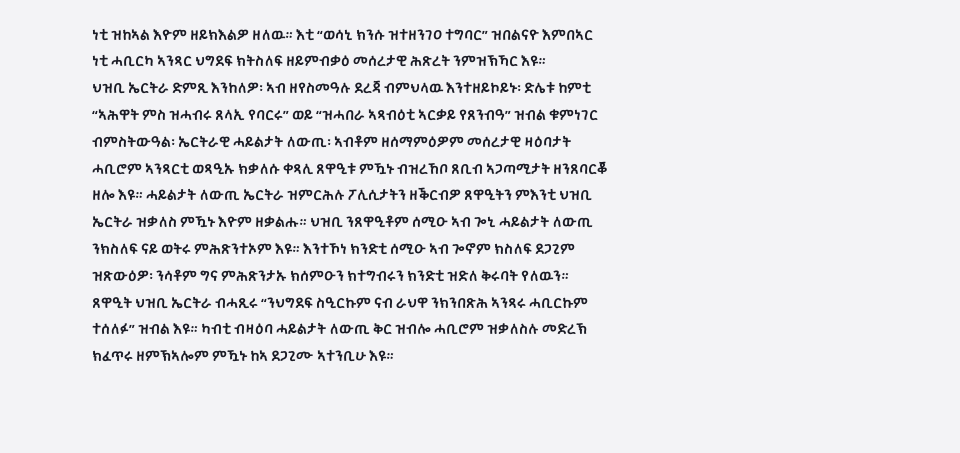ነቲ ዝከኣል እዮም ዘይክእልዎ ዘለዉ። እቲ “ወሳኒ ክንሱ ዝተዘንገዐ ተግባር” ዝበልናዮ እምበኣር ነቲ ሓቢርካ ኣንጻር ህግደፍ ክትስለፍ ዘይምብቃዕ መሰረታዊ ሕጽረት ንምዝኽኻር እዩ።
ህዝቢ ኤርትራ ድምጺ እንከለዎ፡ ኣብ ዘየስመዓሉ ደረጃ ብምህላዉ እንተዘይኮይኑ፡ ድሌቱ ከምቲ “ኣሕዋት ምስ ዝሓብሩ ጸላኢ የባርሩ” ወይ “ዝሓበራ ኣጻብዕቲ ኣርቃይ የጸንብዓ” ዝብል ቁምነገር ብምስትውዓል፡ ኤርትራዊ ሓይልታት ለውጢ፡ ኣብቶም ዘሰማምዕዎም መሰረታዊ ዛዕባታት ሓቢሮም ኣንጻርቲ ወጻዒኡ ክቃለሱ ቀጻሊ ጸዋዒቱ ምዃኑ ብዝረኸቦ ጸቢብ ኣጋጣሚታት ዘንጸባርቖ ዘሎ እዩ። ሓይልታት ለውጢ ኤርትራ ዝምርሕሉ ፖሊሲታትን ዘቕርብዎ ጸዋዒትን ምእንቲ ህዝቢ ኤርትራ ዝቃለስ ምዃኑ እዮም ዘቃልሑ። ህዝቢ ንጸዋዒቶም ሰሚዑ ኣብ ጐኒ ሓይልታት ለውጢ ንክስለፍ ናይ ወትሩ ምሕጽንተኦም እዩ። እንተኾነ ክንድቲ ሰሚዑ ኣብ ጐኖም ክስለፍ ደጋጊም ዝጽውዕዎ፡ ንሳቶም ግና ምሕጽንታኡ ክሰምዑን ክተግብሩን ክንድቲ ዝድለ ቅሩባት የለዉን። ጸዋዒት ህዝቢ ኤርትራ ብሓጺሩ “ንህግደፍ ስዒርኩም ናብ ራህዋ ንክንበጽሕ ኣንጻሩ ሓቢርኩም ተሰለፉ” ዝብል እዩ። ካብቲ ብዛዕባ ሓይልታት ለውጢ ቅር ዝብሎ ሓቢሮም ዝቃለስሉ መድረኽ ክፈጥሩ ዘምኽኣሎም ምዃኑ ከኣ ደጋጊሙ ኣተንቢሁ እዩ።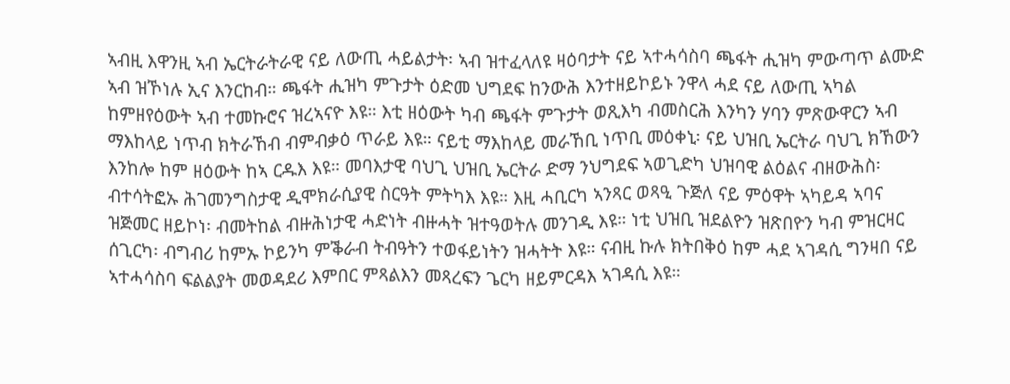ኣብዚ እዋንዚ ኣብ ኤርትራትራዊ ናይ ለውጢ ሓይልታት፡ ኣብ ዝተፈላለዩ ዛዕባታት ናይ ኣተሓሳስባ ጫፋት ሒዝካ ምውጣጥ ልሙድ ኣብ ዝኾነሉ ኢና እንርከብ። ጫፋት ሒዝካ ምጉታት ዕድመ ህግደፍ ከንውሕ እንተዘይኮይኑ ንዋላ ሓደ ናይ ለውጢ ኣካል ከምዘየዕውት ኣብ ተመኩሮና ዝረኣናዮ እዩ። እቲ ዘዕውት ካብ ጫፋት ምጉታት ወጺእካ ብመስርሕ እንካን ሃባን ምጽውዋርን ኣብ ማእከላይ ነጥብ ክትራኸብ ብምብቃዕ ጥራይ እዩ። ናይቲ ማእከላይ መራኸቢ ነጥቢ መዕቀኒ፡ ናይ ህዝቢ ኤርትራ ባህጊ ክኸውን እንከሎ ከም ዘዕውት ከኣ ርዱእ እዩ። መባእታዊ ባህጊ ህዝቢ ኤርትራ ድማ ንህግደፍ ኣወጊድካ ህዝባዊ ልዕልና ብዘውሕስ፡ ብተሳትፎኡ ሕገመንግስታዊ ዲሞክራሲያዊ ስርዓት ምትካእ እዩ። እዚ ሓቢርካ ኣንጻር ወጻዒ ጉጅለ ናይ ምዕዋት ኣካይዳ ኣባና ዝጅመር ዘይኮነ፡ ብመትከል ብዙሕነታዊ ሓድነት ብዙሓት ዝተዓወትሉ መንገዲ እዩ። ነቲ ህዝቢ ዝደልዮን ዝጽበዮን ካብ ምዝርዛር ሰጊርካ፡ ብግብሪ ከምኡ ኮይንካ ምቕራብ ትብዓትን ተወፋይነትን ዝሓትት እዩ። ናብዚ ኩሉ ክትበቅዕ ከም ሓደ ኣገዳሲ ግንዛበ ናይ ኣተሓሳስባ ፍልልያት መወዳደሪ እምበር ምጻልእን መጻረፍን ጌርካ ዘይምርዳእ ኣገዳሲ እዩ።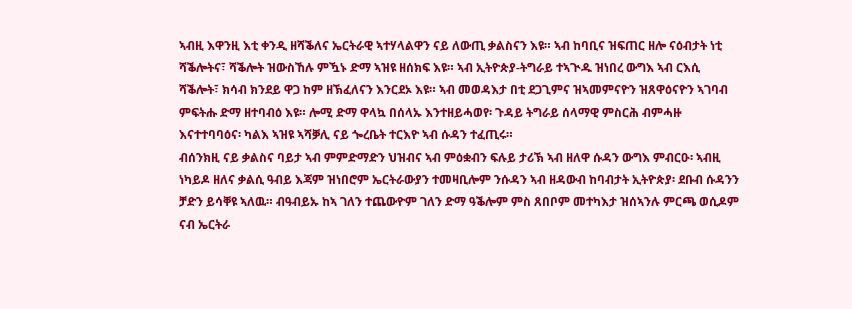ኣብዚ እዋንዚ እቲ ቀንዲ ዘሻቕለና ኤርትራዊ ኣተሃላልዋን ናይ ለውጢ ቃልስናን እዩ። ኣብ ከባቢና ዝፍጠር ዘሎ ናዕብታት ነቲ ሻቕሎትና፣ ሻቕሎት ዝውስኸሉ ምዃኑ ድማ ኣዝዩ ዘሰክፍ እዩ። ኣብ ኢትዮጵያ-ትግራይ ተኣጒዱ ዝነበረ ውግእ ኣብ ርእሲ ሻቕሎት፣ ክሳብ ክንደይ ዋጋ ከም ዘኽፈለናን እንርደኦ እዩ። ኣብ መወዳእታ በቲ ደጋጊምና ዝኣመምናዮን ዝጸዋዕናዮን ኣገባብ ምፍትሑ ድማ ዘተባብዕ እዩ። ሎሚ ድማ ዋላኳ በሰላኡ እንተዘይሓወየ፡ ጉዳይ ትግራይ ሰላማዊ ምስርሕ ብምሓዙ እናተተባባዕና፡ ካልእ ኣዝዩ ኣሻቓሊ ናይ ጐረቤት ተርእዮ ኣብ ሱዳን ተፈጢሩ።
ብሰንክዚ ናይ ቃልስና ባይታ ኣብ ምምድማድን ህዝብና ኣብ ምዕቋብን ፍሉይ ታሪኽ ኣብ ዘለዋ ሱዳን ውግእ ምብርዑ፡ ኣብዚ ነካይዶ ዘለና ቃልሲ ዓብይ እጃም ዝነበሮም ኤርትራውያን ተመዛቢሎም ንሱዳን ኣብ ዘዳውብ ከባብታት ኢትዮጵያ፡ ደቡብ ሱዳንን ቻድን ይሳቐዩ ኣለዉ። ብዓብይኡ ከኣ ገለን ተጨውዮም ገለን ድማ ዓቕሎም ምስ ጸበቦም መተካእታ ዝሰኣንሉ ምርጫ ወሲዶም ናብ ኤርትራ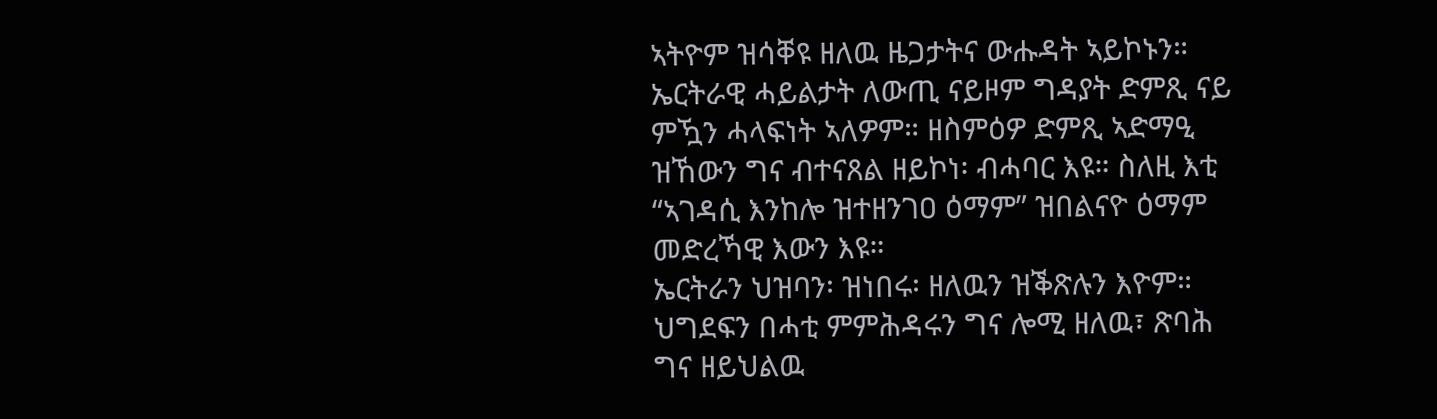ኣትዮም ዝሳቐዩ ዘለዉ ዜጋታትና ውሑዳት ኣይኮኑን። ኤርትራዊ ሓይልታት ለውጢ ናይዞም ግዳያት ድምጺ ናይ ምዃን ሓላፍነት ኣለዎም። ዘስምዕዎ ድምጺ ኣድማዒ ዝኸውን ግና ብተናጸል ዘይኮነ፡ ብሓባር እዩ። ስለዚ እቲ “ኣገዳሲ እንከሎ ዝተዘንገዐ ዕማም” ዝበልናዮ ዕማም መድረኻዊ እውን እዩ።
ኤርትራን ህዝባን፡ ዝነበሩ፡ ዘለዉን ዝቕጽሉን እዮም። ህግደፍን በሓቲ ምምሕዳሩን ግና ሎሚ ዘለዉ፣ ጽባሕ ግና ዘይህልዉ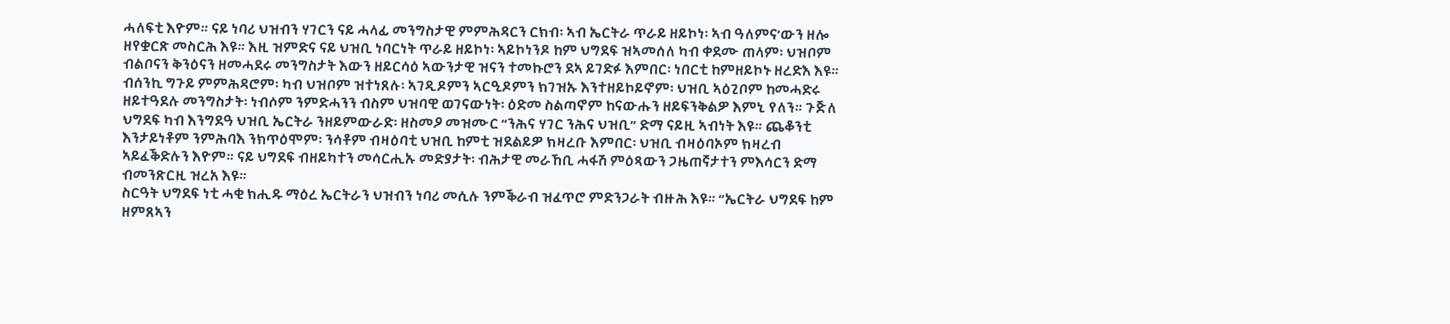ሓለፍቲ እዮም። ናይ ነባሪ ህዝብን ሃገርን ናይ ሓላፊ መንግስታዊ ምምሕዳርን ርክብ፡ ኣብ ኤርትራ ጥራይ ዘይኮነ፡ ኣብ ዓለምና’ውን ዘሎ ዘየቋርጽ መስርሕ እዩ። እዚ ዝምድና ናይ ህዝቢ ነባርነት ጥራይ ዘይኮነ፡ ኣይኮነንዶ ከም ህግደፍ ዝኣመሰለ ካብ ቀደሙ ጠላም፡ ህዝቦም ብልቦናን ቅንዕናን ዘመሓደሩ መንግስታት እውን ዘይርሳዕ ኣውንታዊ ዝናን ተመኩሮን ደኣ ይገድፉ እምበር፡ ነበርቲ ከምዘይኮኑ ዘረድእ እዩ።
ብሰንኪ ግጉይ ምምሕዳሮም፡ ካብ ህዝቦም ዝተነጸሉ፡ ኣገዲዶምን ኣርዒዶምን ክገዝኡ እንተዘይኮይኖም፡ ህዝቢ ኣዕጊቦም ከመሓድሩ ዘይተዓደሉ መንግስታት፡ ነብሶም ንምድሓንን ብስም ህዝባዊ ወገናውነት፡ ዕድመ ስልጣኖም ከናውሑን ዘይፍንቅልዎ እምኒ የለን። ጉጅለ ህግደፍ ካብ እንግደዓ ህዝቢ ኤርትራ ንዘይምውራድ፡ ዘስመዖ መዝሙር “ንሕና ሃገር ንሕና ህዝቢ” ድማ ናይዚ ኣብነት እዩ። ጨቆንቲ እንታይነቶም ንምሕባእ ንክጥዕሞም፡ ንሳቶም ብዛዕባቲ ህዝቢ ከምቲ ዝደልይዎ ክዛረቡ እምበር፡ ህዝቢ ብዛዕባኦም ክዛረብ ኣይፈቕድሉን እዮም። ናይ ህግደፍ ብዘይካተን መሳርሒኡ መድያታት፡ ብሕታዊ መራኸቢ ሓፋሽ ምዕጻውን ጋዜጠኛታተን ምእሳርን ድማ ብመንጽርዚ ዝረአ እዩ።
ስርዓት ህግደፍ ነቲ ሓቂ ክሒዱ ማዕረ ኤርትራን ህዝብን ነባሪ መሲሉ ንምቕራብ ዝፈጥሮ ምድንጋራት ብዙሕ እዩ። “ኤርትራ ህግደፍ ከም ዘምጸኣን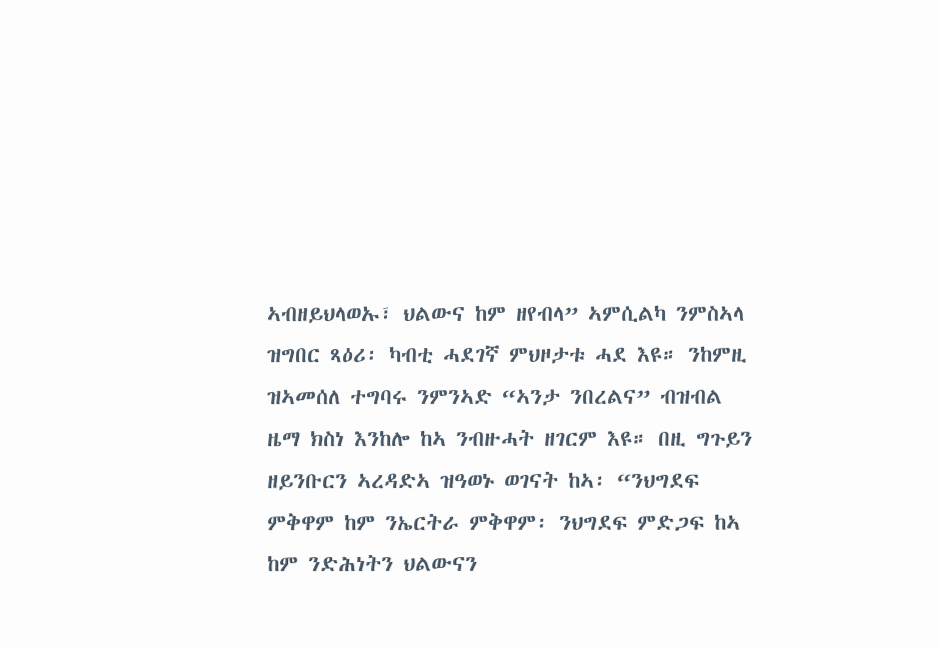ኣብዘይህላወኡ፣ ህልውና ከም ዘየብላ” ኣምሲልካ ንምስኣላ ዝግበር ጻዕሪ፡ ካብቲ ሓደገኛ ምህዞታቱ ሓደ እዩ። ንከምዚ ዝኣመሰለ ተግባሩ ንምንኣድ “ኣንታ ንበረልና” ብዝብል ዜማ ክስነ እንከሎ ከኣ ንብዙሓት ዘገርም እዩ። በዚ ግጉይን ዘይንቡርን ኣረዳድኣ ዝዓወኑ ወገናት ከኣ፡ “ንህግደፍ ምቅዋም ከም ንኤርትራ ምቅዋም፡ ንህግደፍ ምድጋፍ ከኣ ከም ንድሕነትን ህልውናን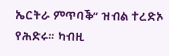ኤርትራ ምጥባቕ” ዝብል ተረድኦ የሕድሩ። ካብዚ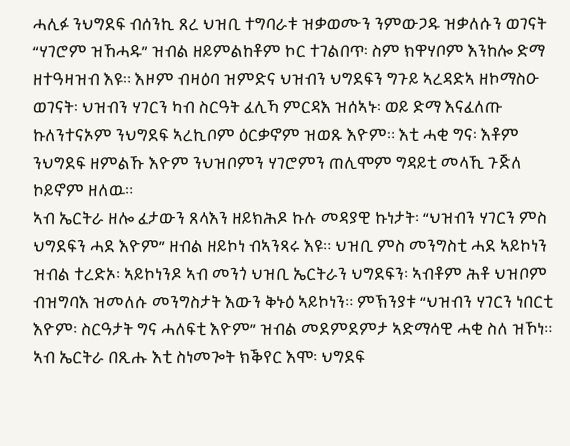ሓሊፉ ንህግደፍ ብሰንኪ ጸረ ህዝቢ ተግባራቱ ዝቃወሙን ንምውጋዱ ዝቃለሱን ወገናት “ሃገሮም ዝኸሓዱ” ዝብል ዘይምልከቶም ኮር ተገልበጥ፡ ስም ክዋሃቦም እንከሎ ድማ ዘተዓዛዝብ እዩ። እዞም ብዛዕባ ዝምድና ህዝብን ህግደፍን ግጉይ ኣረዳድኣ ዘኮማስዑ ወገናት፡ ህዝብን ሃገርን ካብ ስርዓት ፈሊኻ ምርዳእ ዝሰኣኑ፡ ወይ ድማ እናፈለጡ ኩለንተናኦም ንህግደፍ ኣረኪቦም ዕርቃኖም ዝወጹ እዮም። እቲ ሓቂ ግና፡ እቶም ንህግደፍ ዘምልኹ እዮም ንህዝቦምን ሃገሮምን ጠሊሞም ግዳይቲ መላኺ ጉጅለ ኮይኖም ዘለዉ።
ኣብ ኤርትራ ዘሎ ፈታውን ጸላእን ዘይክሕዶ ኩሉ መዳያዊ ኩነታት፡ “ህዝብን ሃገርን ምስ ህግደፍን ሓደ እዮም” ዘብል ዘይኮነ ብኣንጻሩ እዩ። ህዝቢ ምስ መንግስቲ ሓደ ኣይኮነን ዝብል ተረድኦ፡ ኣይኮነንዶ ኣብ መንጎ ህዝቢ ኤርትራን ህግደፍን፡ ኣብቶም ሕቶ ህዝቦም ብዝግባእ ዝመለሱ መንግስታት እውን ቅኑዕ ኣይኮነን። ምኽንያቱ “ህዝብን ሃገርን ነበርቲ እዮም፡ ስርዓታት ግና ሓለፍቲ እዮም” ዝብል መደምደምታ ኣድማሳዊ ሓቂ ስለ ዝኾነ። ኣብ ኤርትራ በጺሑ እቲ ስነመጐት ክቕየር እሞ፡ ህግደፍ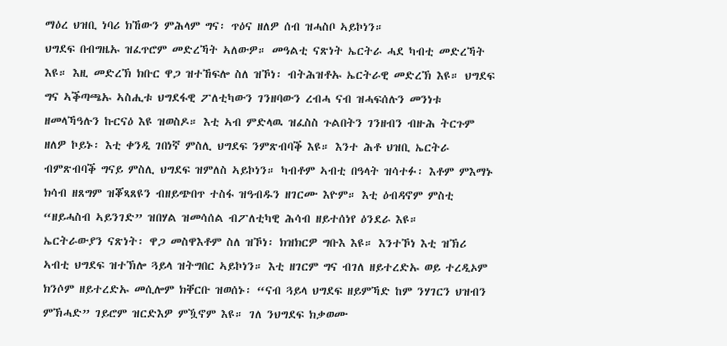ማዕረ ህዝቢ ነባሪ ክኸውን ምሕላም ግና፡ ጥዕና ዘለዎ ሰብ ዝሓስቦ ኣይኮነን።
ህግደፍ በብግዜኡ ዝፈጥሮም መድረኻት ኣለውዎ። መዓልቲ ናጽነት ኤርትራ ሓደ ካብቲ መድረኻት እዩ። እዚ መድረኽ ክቡር ዋጋ ዝተኸፍሎ ስለ ዝኾነ፡ ብትሕዝቶኡ ኤርትራዊ መድረኽ እዩ። ህግደፍ ግና ኣቕጣጫኡ ኣስሒቱ ህግደፋዊ ፖለቲካውን ገንዘባውን ረብሓ ናብ ዝሓፍሰሉን መንነቱ ዘመላኻዓሉን ኩርናዕ እዩ ዝወስዶ። እቲ ኣብ ምድላዉ ዝፈስስ ጉልበትን ገንዘብን ብዙሕ ትርጉም ዘለዎ ኮይኑ፡ እቲ ቀንዲ ገበነኛ ምስሊ ህግደፍ ንምጽብባቕ እዩ። እንተ ሕቶ ህዝቢ ኤርትራ ብምጽብባቕ ግናይ ምስሊ ህግደፍ ዝምለስ ኣይኮነን። ካብቶም ኣብቲ በዓላት ዝሳተፉ፡ እቶም ምእማኑ ክሳብ ዘጸግም ዝቖጻጸዩን ብዘይጭበጥ ተስፋ ዝዓብዱን ዘገርሙ እዮም። እቲ ዕብዳኖም ምስቲ “ዘይሓስብ ኣይንገድ” ዝበሃል ዝመሳሰል ብፖለቲካዊ ሕሳብ ዘይተሰነየ ዕንደራ እዩ።
ኤርትራውያን ናጽነት፡ ዋጋ መስዋእቶም ስለ ዝኾነ፡ ክዝክርዎ ግቡእ እዩ። እንተኾነ እቲ ዝኽሪ ኣብቲ ህግደፍ ዝተኽሎ ጓይላ ዝትግበር ኣይኮነን። እቲ ዘገርም ግና ብገለ ዘይተረድኡ ወይ ተረዲኦም ክንሶም ዘይተረድኡ መሲሎም ክቐርቡ ዝወሰኑ፡ “ናብ ጓይላ ህግደፍ ዘይምኻድ ከም ንሃገርን ህዝብን ምኽሓድ” ገይሮም ዝርድእዎ ምዃኖም እዩ። ገለ ንህግደፍ ክቃወሙ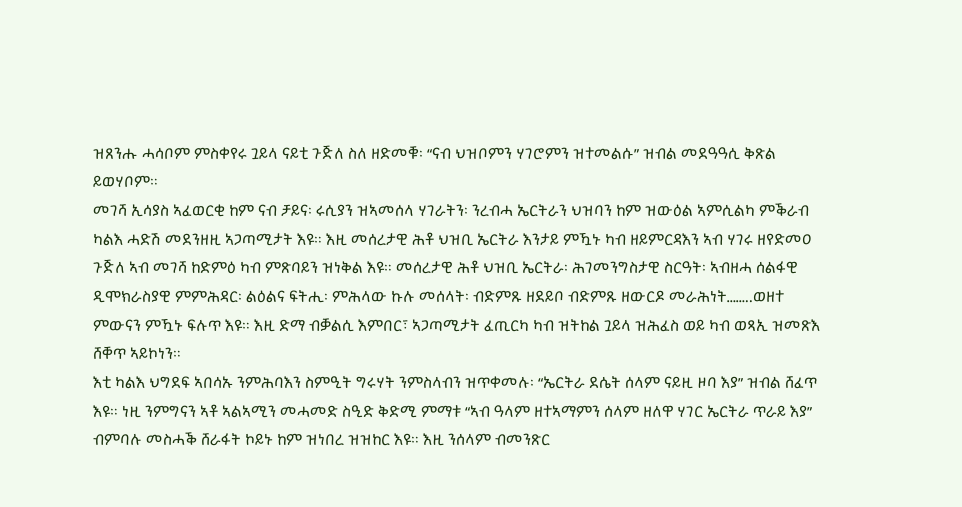ዝጸንሑ ሓሳቦም ምስቀየሩ ጓይላ ናይቲ ጉጅለ ስለ ዘድመቑ፡ “ናብ ህዝቦምን ሃገሮምን ዝተመልሱ” ዝብል መደዓዓሲ ቅጽል ይወሃቦም።
መገሻ ኢሳያስ ኣፈወርቂ ከም ናብ ቻይና፡ ሩሲያን ዝኣመሰላ ሃገራትን፡ ንረብሓ ኤርትራን ህዝባን ከም ዝውዕል ኣምሲልካ ምቕራብ ካልእ ሓድሽ መደንዘዚ ኣጋጣሚታት እዩ። እዚ መሰረታዊ ሕቶ ህዝቢ ኤርትራ እንታይ ምዃኑ ካብ ዘይምርዳእን ኣብ ሃገሩ ዘየድመዐ ጉጅለ ኣብ መገሻ ከድምዕ ካብ ምጽባይን ዝነቅል እዩ። መሰረታዊ ሕቶ ህዝቢ ኤርትራ፡ ሕገመንግስታዊ ስርዓት፡ ኣብዘሓ ሰልፋዊ ዲሞክራስያዊ ምምሕዳር፡ ልዕልና ፍትሒ፡ ምሕላው ኩሉ መሰላት፡ ብድምጹ ዘደይቦ ብድምጹ ዘውርዶ መራሕነት……..ወዘተ ምውናን ምዃኑ ፍሉጥ እዩ። እዚ ድማ ብቓልሲ እምበር፣ ኣጋጣሚታት ፈጢርካ ካብ ዝትከል ጓይላ ዝሕፈስ ወይ ካብ ወጻኢ ዝመጽእ ሸቐጥ ኣይኮነን።
እቲ ካልእ ህግደፍ ኣበሳኡ ንምሕባእን ስምዒት ግሩሃት ንምስላብን ዝጥቀመሉ፡ “ኤርትራ ደሴት ሰላም ናይዚ ዞባ እያ” ዝብል ሸፈጥ እዩ። ነዚ ንምግናን ኣቶ ኣልኣሚን መሓመድ ስዒድ ቅድሚ ምማቱ “ኣብ ዓላም ዘተኣማምን ሰላም ዘለዋ ሃገር ኤርትራ ጥራይ እያ” ብምባሉ መስሓቕ ሸራፋት ኮይኑ ከም ዝነበረ ዝዝከር እዩ። እዚ ንሰላም ብመንጽር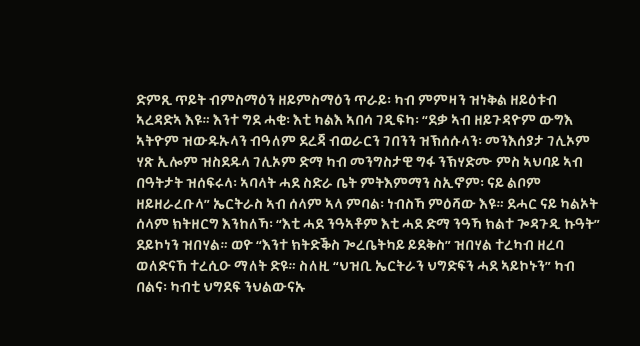ድምጺ ጥይት ብምስማዕን ዘይምስማዕን ጥራይ፡ ካብ ምምዛን ዝነቅል ዘይዕቱብ ኣረዳድኣ እዩ። እንተ ግደ ሓቂ፡ እቲ ካልእ ኣበሳ ገዲፍካ፡ “ደቃ ኣብ ዘይጉዳዮም ውግእ ኣትዮም ዝውዱኡላን ብዓለም ደረጃ ብወራርን ገበንን ዝኽሰሱላን፡ መንእሰያታ ገሊኦም ሃጽ ኢሎም ዝስደዱላ ገሊኦም ድማ ካብ መንግስታዊ ግፋ ንኽሃድሙ ምስ ኣህባይ ኣብ በዓትታት ዝሰፍሩላ፡ ኣባላት ሓደ ስድራ ቤት ምትእምማን ስኢኖም፡ ናይ ልቦም ዘይዘራረቡላ” ኤርትራስ ኣብ ሰላም ኣላ ምባል፡ ነብስኻ ምዕሻው እዩ። ደሓር ናይ ካልኦት ሰላም ክትዘርግ እንከለኻ፡ “እቲ ሓደ ንዓኣቶም እቲ ሓደ ድማ ንዓኻ ክልተ ጐዳጉዲ ኩዓት” ደይኮነን ዝበሃል። ወዮ “እንተ ክትድቕስ ጐረቤትካይ ይደቅስ” ዝበሃል ተረካብ ዘረባ ወለድናኸ ተረሲዑ ማለት ድዩ። ስለዚ “ህዝቢ ኤርትራን ህግድፍን ሓደ ኣይኮኑን” ካብ በልና፡ ካብቲ ህግደፍ ንህልውናኡ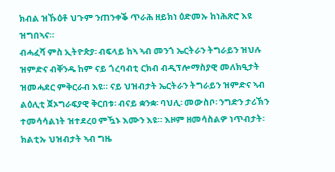ክብል ዝኹዕቶ ህጉም ንጠንቀቕ ጥራሕ ዘይክነ ዕድመኡ ከነሕጽሮ እዩ ዝግበኣና።
ብሓፈሻ ምስ ኢትዮጵያ፡ ብፍላይ ከኣ ኣብ መንጎ ኤርትራን ትግራይን ዝህሉ ዝምድና ብቐንዱ ከም ናይ ጎረባብቲ ርክብ ብዲፕሎማስያዊ መለክዒታት ዝመሓደር ምቅርራብ እዩ። ናይ ህዝብታት ኤርትራን ትግራይን ዝምድና ኣብ ልዕሊቲ ጀኦግራፍያዊ ቅርበቱ፡ ብናይ ቋንቋ፡ ባህሊ፡ መውስቦ፡ ንግድን ታሪኽን ተመሳሳልነት ዝተደረዐ ምዃኑ እሙን እዩ። እዞም ዘመሳስልዎ ነጥብታት፡ ክልቲኡ ህዝብታት ኣብ ግዜ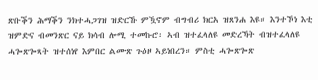ጽቡቕን ሕማቕን ንክተሓጋገዝ ዝድርኹ ምዃኖም ብግብሪ ክርአ ዝጸንሐ እዩ። እንተኾነ እቲ ዝምድና ብመንጽር ናይ ክሳብ ሎሚ ተመኩሮ፡ ኣብ ዝተፈላለዩ መድረኻት ብዝተፈላለዩ ሓጐጽጐጻት ዝተሰነየ እምበር ልሙጽ ጉዕዞ ኣይነበረን። ምስቲ ሓጐጽጐጽ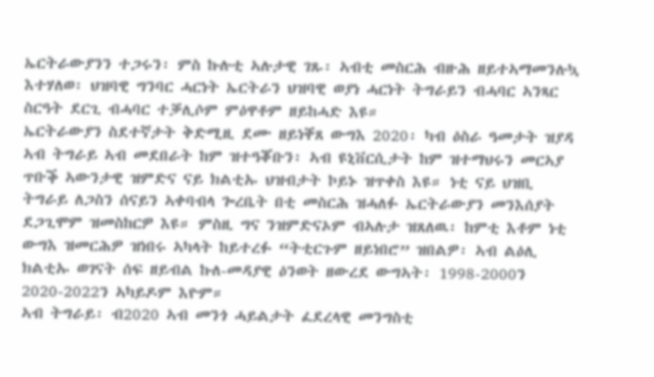ኤርትራውያንን ተጋሩን፡ ምስ ኩሉቲ ኣሉታዊ ገጹ፡ ኣብቲ መስርሕ ብዙሕ ዘይተኣማመንሉኳ እተሃለወ፡ ህዝባዊ ግንባር ሓርነት ኤርትራን ህዝባዊ ወያነ ሓርነት ትግራይን ብሓባር ኣንጻር ስርዓት ደርጊ ብሓባር ተቓሊሶም ምዕዋቶም ዘይከሓድ እዩ።
ኤርትራውያን ስደተኛታት ቅድሚዚ ደሙ ዘይነቐጸ ውግእ 2020፡ ካብ ዕስራ ዓመታት ዝያዳ ኣብ ትግራይ ኣብ መደበራት ከም ዝተዓቖቡን፡ ኣብ ዩኒቨርሲታት ከም ዝተማህሩን መርኣያ ጥቡቕ ኣውንታዊ ዝምድና ናይ ክልቲኡ ህዝብታት ኮይኑ ዝጥቀስ እዩ። ነቲ ናይ ህዝቢ ትግራይ ለጋስን ሰናይን ኣቀባብላ ጐረቤት በቲ መስርሕ ዝሓለፉ ኤርትራውያን መንእሰያት ደጋጊሞም ዝመስከርዎ እዩ። ምስዚ ግና ንዝምድናኦም ብኣሉታ ዝጸለዉ፡ ከምቲ እቶም ነቲ ውግእ ዝመርሕዎ ዝነበሩ ኣካላት ከይተረፉ “ትቲርጉም ዘይነበሮ” ዝበልዎ፡ ኣብ ልዕሊ ክልቲኡ ወገናት ሰፍ ዘይብል ኩለ-መዳያዊ ዕንወት ዘውረደ ውግኣት፡ 1998-2000ን 2020-2022ን ኣካይዶም እዮም።
ኣብ ትግራይ፡ ብ2020 ኣብ መንጎ ሓይልታት ፈደረላዊ መንግስቲ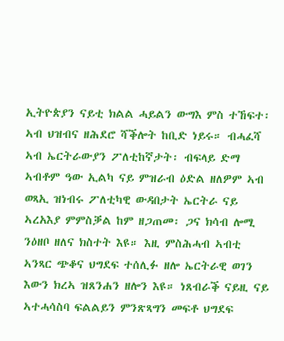ኢትዮጵያን ናይቲ ክልል ሓይልን ውግእ ምስ ተኸፍተ፡ ኣብ ህዝብና ዘሕደሮ ሻቕሎት ከቢድ ነይሩ። ብሓፈሻ ኣብ ኤርትራውያን ፖለቲከኛታት፡ ብፍላይ ድማ ኣብቶም ዓው ኢልካ ናይ ምዝራብ ዕድል ዘለዎም ኣብ ወጻኢ ዝነብሩ ፖለቲካዊ ውዳበታት ኤርትራ ናይ ኣረአእያ ምምስቓል ከም ዘጋጠመ፡ ጋና ክሳብ ሎሚ ንዕዘቦ ዘለና ክስተት እዩ። እዚ ምስሕሓብ ኣብቲ ኣንጻር ጭቆና ህግደፍ ተሰሊፉ ዘሎ ኤርትራዊ ወገን እውን ክረኣ ዝጸንሐን ዘሎን እዩ። ነጸብራቕ ናይዚ ናይ ኣተሓሳስባ ፍልልይን ምንጽጻግን መፍቶ ህግደፍ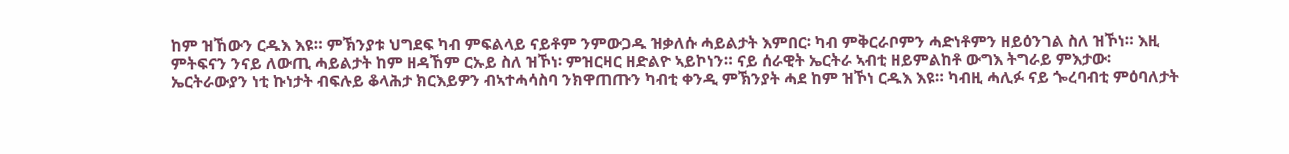ከም ዝኸውን ርዱእ እዩ። ምኽንያቱ ህግደፍ ካብ ምፍልላይ ናይቶም ንምውጋዱ ዝቃለሱ ሓይልታት እምበር፡ ካብ ምቅርራቦምን ሓድነቶምን ዘይዕንገል ስለ ዝኾነ። እዚ ምትፍናን ንናይ ለውጢ ሓይልታት ከም ዘዳኸም ርኡይ ስለ ዝኾነ፡ ምዝርዛር ዘድልዮ ኣይኮነን። ናይ ሰራዊት ኤርትራ ኣብቲ ዘይምልከቶ ውግእ ትግራይ ምእታው፡ ኤርትራውያን ነቲ ኩነታት ብፍሉይ ቆላሕታ ክርእይዎን ብኣተሓሳስባ ንክዋጠጡን ካብቲ ቀንዲ ምኽንያት ሓደ ከም ዝኾነ ርዱእ እዩ። ካብዚ ሓሊፉ ናይ ጐረባብቲ ምዕባለታት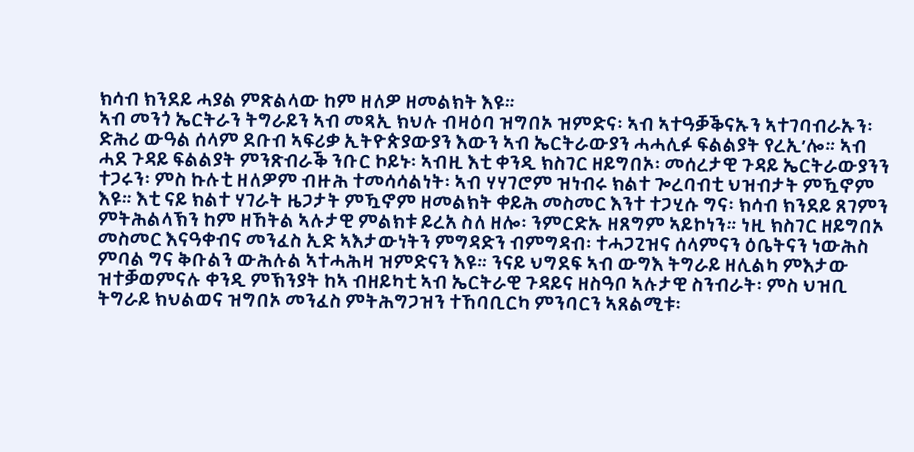ክሳብ ክንደይ ሓያል ምጽልላው ከም ዘለዎ ዘመልክት እዩ።
ኣብ መንጎ ኤርትራን ትግራይን ኣብ መጻኢ ክህሉ ብዛዕባ ዝግበኦ ዝምድና፡ ኣብ ኣተዓቓቕናኡን ኣተገባብራኡን፡ ድሕሪ ውዓል ሰላም ደቡብ ኣፍሪቃ ኢትዮጵያውያን እውን ኣብ ኤርትራውያን ሓሓሊፉ ፍልልያት የረኢ’ሎ። ኣብ ሓደ ጉዳይ ፍልልያት ምንጽብራቕ ንቡር ኮይኑ፡ ኣብዚ እቲ ቀንዲ ክስገር ዘይግበኦ፡ መሰረታዊ ጉዳይ ኤርትራውያንን ተጋሩን፡ ምስ ኩሉቲ ዘለዎም ብዙሕ ተመሳሳልነት፡ ኣብ ሃሃገሮም ዝነብሩ ክልተ ጐረባብቲ ህዝብታት ምዃኖም እዩ። እቲ ናይ ክልተ ሃገራት ዜጋታት ምዃኖም ዘመልክት ቀይሕ መስመር እንተ ተጋሂሱ ግና፡ ክሳብ ክንደይ ጸገምን ምትሕልላኽን ከም ዘኸትል ኣሉታዊ ምልክቱ ይረአ ስለ ዘሎ፡ ንምርድኡ ዘጸግም ኣይኮነን። ነዚ ክስገር ዘይግበኦ መስመር እናዓቀብና መንፈስ ኢድ ኣእታውነትን ምግዳድን ብምግዳብ፡ ተሓጋጊዝና ሰላምናን ዕቤትናን ነውሕስ ምባል ግና ቅቡልን ውሕሉል ኣተሓሕዛ ዝምድናን እዩ። ንናይ ህግደፍ ኣብ ውግእ ትግራይ ዘሊልካ ምእታው ዝተቓወምናሉ ቀንዲ ምኽንያት ከኣ ብዘይካቲ ኣብ ኤርትራዊ ጉዳይና ዘስዓቦ ኣሉታዊ ስንብራት፡ ምስ ህዝቢ ትግራይ ክህልወና ዝግበኦ መንፈስ ምትሕግጋዝን ተኸባቢርካ ምንባርን ኣጸልሚቱ፡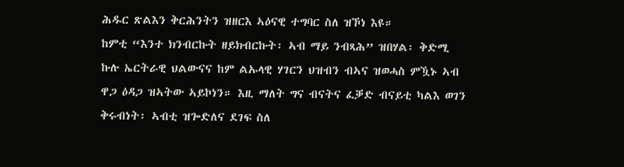ሕዱር ጽልእን ቅርሕንትን ዝዘርእ ኣዕናዊ ተግባር ስለ ዝኾነ እዩ።
ከምቲ “እንተ ክንብርኩት ዘይክብርኩት፡ ኣብ ማይ ንብጻሕ” ዝበሃል፡ ቅድሚ ኩሉ ኤርትራዊ ህልውናና ከም ልኡላዊ ሃገርን ህዝብን ብኣና ዝወሓስ ምዃኑ ኣብ ዋጋ ዕዳጋ ዝኣትው ኣይኮነን። እዚ ማለት ግና ብናትና ፈቓድ ብናይቲ ካልእ ወገን ቅሩብነት፡ ኣብቲ ዝጐድለና ደገፍ ስለ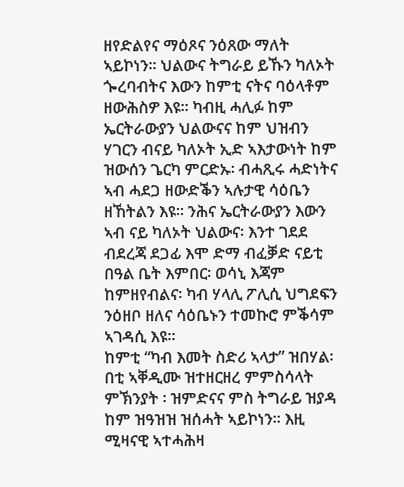ዘየድልየና ማዕጾና ንዕጸው ማለት ኣይኮነን። ህልውና ትግራይ ይኹን ካለኦት ጐረባብትና እውን ከምቲ ናትና ባዕላቶም ዘውሕስዎ እዩ። ካብዚ ሓሊፉ ከም ኤርትራውያን ህልውናና ከም ህዝብን ሃገርን ብናይ ካለኦት ኢድ ኣእታውነት ከም ዝውሰን ጌርካ ምርድኡ፡ ብሓጺሩ ሓድነትና ኣብ ሓደጋ ዘውድቕን ኣሉታዊ ሳዕቤን ዘኸትልን እዩ። ንሕና ኤርትራውያን እውን ኣብ ናይ ካለኦት ህልውና፡ እንተ ገደደ ብደረጃ ደጋፊ እሞ ድማ ብፈቓድ ናይቲ በዓል ቤት እምበር፡ ወሳኒ እጃም ከምዘየብልና፡ ካብ ሃላሊ ፖሊሲ ህግደፍን ንዕዘቦ ዘለና ሳዕቤኑን ተመኩሮ ምቕሳም ኣገዳሲ እዩ።
ከምቲ “ካብ እመት ስድሪ ኣላታ” ዝበሃል፡ በቲ ኣቐዲሙ ዝተዘርዘረ ምምስሳላት ምኽንያት ፡ ዝምድናና ምስ ትግራይ ዝያዳ ከም ዝዓዝዝ ዝሰሓት ኣይኮነን። እዚ ሚዛናዊ ኣተሓሕዛ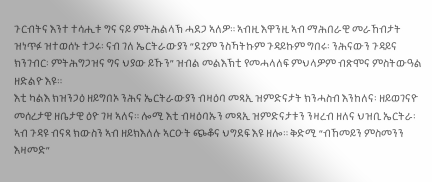ጉርብትና እንተ ተሳሒቱ ግና ናይ ምትሕልላኽ ሓደጋ ኣለዎ። ኣብዚ እዋንዚ ኣብ ማሕበራዊ መራኸብታት ዝነጥፉ ዝተወሰኑ ተጋሩ፡ ናብ ገለ ኤርትራውያን “ደጊም ንስኻትኩም ጉዳይኩም ግበሩ፡ ንሕናውን ጉዳይና ክንገብር፡ ምትሕግጋዝና ግና ህያው ይኹን” ዝብል መልእኽቲ የመሓላለፍ ምህላዎም ብጽሞና ምስትውዓል ዘድልዮ እዩ።
እቲ ካልእ ክዝንጋዕ ዘይግበኦ ንሕና ኤርትራውያን ብዛዕባ መጻኢ ዝምድናታት ክንሓስብ እንከለና፡ ዘይወገናዮ መሰረታዊ ዘቤታዊ ዕዮ ገዛ ኣለና። ሎሚ እቲ ብዛዕባኡን መጻኢ ዝምድናታቱን ንዛረብ ዘለና ህዝቢ ኤርትራ፡ ኣብ ጉዳዩ ብናጻ ክውስን ኣብ ዘይክእለሉ ኣርዑት ጭቆና ህግደፍ እዩ ዘሎ። ቅድሚ “ብኸመይን ምስመንን እዛመድ”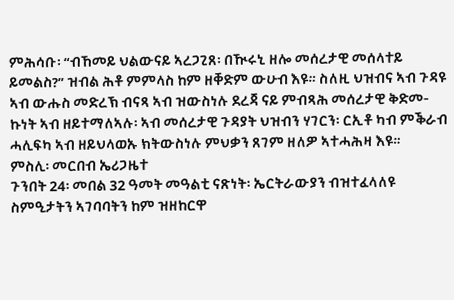ምሕሳቡ፡ “ብኸመይ ህልውናይ ኣረጋጊጸ፡ በዂሩኒ ዘሎ መሰረታዊ መሰላተይ ይመልስ?” ዝብል ሕቶ ምምላስ ከም ዘቐድም ውሁብ እዩ። ስለዚ ህዝብና ኣብ ጉዳዩ ኣብ ውሑስ መድረኽ ብናጻ ኣብ ዝውስነሉ ደረጃ ናይ ምብጻሕ መሰረታዊ ቅድመ-ኩነት ኣብ ዘይተማለኣሉ፡ ኣብ መሰረታዊ ጉዳያት ህዝብን ሃገርን፡ ርኢቶ ካብ ምቕራብ ሓሊፍካ ኣብ ዘይህላወኡ ክትውስነሉ ምህቃን ጸገም ዘለዎ ኣተሓሕዛ እዩ።
ምስሊ፡ መርበብ ኤሪጋዜተ
ጉንበት 24፡ መበል 32 ዓመት መዓልቲ ናጽነት፡ ኤርትራውያን ብዝተፈላለዩ ስምዒታትን ኣገባባትን ከም ዝዘከርዋ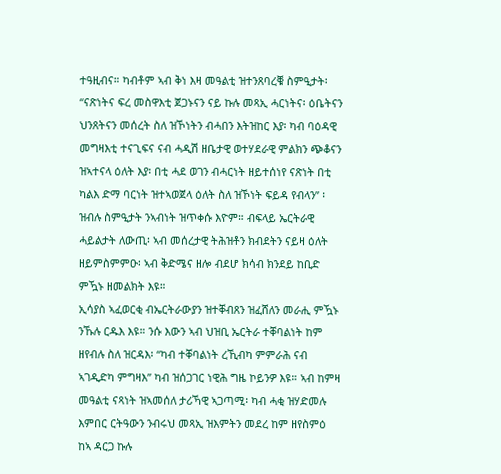ተዓዚብና። ካብቶም ኣብ ቅነ እዛ መዓልቲ ዝተንጸባረቑ ስምዒታት፡ “ናጽነትና ፍረ መስዋእቲ ጀጋኑናን ናይ ኩሉ መጻኢ ሓርነትና፡ ዕቤትናን ህንጸትናን መሰረት ስለ ዝኾነትን ብሓበን እትዝከር እያ፡ ካብ ባዕዳዊ መግዛእቲ ተናጊፍና ናብ ሓዲሽ ዘቤታዊ ወተሃደራዊ ምልክን ጭቆናን ዝኣተናላ ዕለት እያ፡ በቲ ሓደ ወገን ብሓርነት ዘይተሰነየ ናጽነት በቲ ካልእ ድማ ባርነት ዝተኣወጀላ ዕለት ስለ ዝኾነት ፍይዳ የብላን” ፡ ዝብሉ ስምዒታት ንኣብነት ዝጥቀሱ እዮም። ብፍላይ ኤርትራዊ ሓይልታት ለውጢ፡ ኣብ መሰረታዊ ትሕዝቶን ክብደትን ናይዛ ዕለት ዘይምስምምዑ፡ ኣብ ቅድሜና ዘሎ ብደሆ ክሳብ ክንደይ ከቢድ ምዃኑ ዘመልክት እዩ።
ኢሳያስ ኣፈወርቂ ብኤርትራውያን ዝተቐብጸን ዝፈሸለን መራሒ ምዃኑ ንኹሉ ርዱእ እዩ። ንሱ እውን ኣብ ህዝቢ ኤርትራ ተቐባልነት ከም ዘየብሉ ስለ ዝርዳእ፡ “ካብ ተቐባልነት ረኺብካ ምምራሕ ናብ ኣገዲድካ ምግዛእ” ካብ ዝሰጋገር ነዊሕ ግዜ ኮይንዎ እዩ። ኣብ ከምዛ መዓልቲ ናጻነት ዝኣመሰለ ታሪኻዊ ኣጋጣሚ፡ ካብ ሓቂ ዝሃድመሉ እምበር ርትዓውን ንብሩህ መጻኢ ዝእምትን መደረ ከም ዘየስምዕ ከኣ ዳርጋ ኩሉ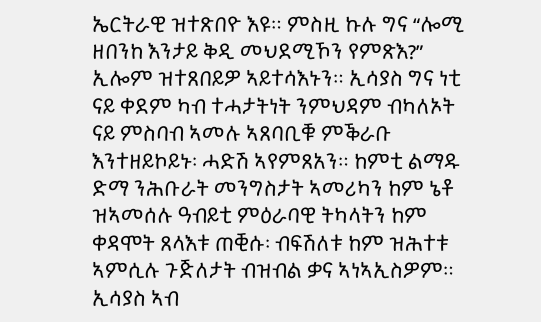ኤርትራዊ ዝተጽበዮ እዩ። ምስዚ ኩሉ ግና “ሎሚ ዘበንከ እንታይ ቅዲ መህደሚኾን የምጽእ?” ኢሎም ዝተጸበይዎ ኣይተሳእኑን። ኢሳያስ ግና ነቲ ናይ ቀደም ካብ ተሓታትነት ንምህዳም ብካለኦት ናይ ምስባብ ኣመሉ ኣጸባቢቑ ምቕራቡ እንተዘይኮይኑ፡ ሓድሽ ኣየምጸአን። ከምቲ ልማዱ ድማ ንሕቡራት መንግስታት ኣመሪካን ከም ኔቶ ዝኣመሰሉ ዓብይቲ ምዕራባዊ ትካላትን ከም ቀዳሞት ጸላእቱ ጠቒሱ፡ ብፍሽለቱ ከም ዝሕተቱ ኣምሲሉ ጉጅለታት ብዝብል ቃና ኣነኣኢስዎም።
ኢሳያስ ኣብ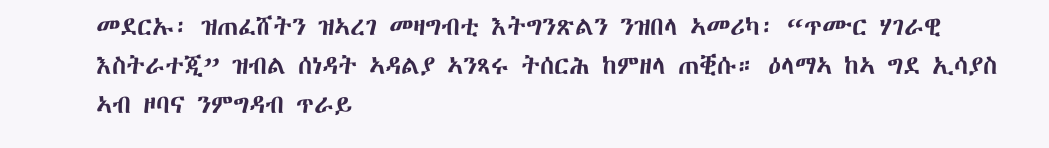መደርኡ፡ ዝጠፈሸትን ዝኣረገ መዛግብቲ እትግንጽልን ንዝበላ ኣመሪካ፡ “ጥሙር ሃገራዊ እስትራተጂ” ዝብል ሰነዳት ኣዳልያ ኣንጻሩ ትሰርሕ ከምዘላ ጠቒሱ። ዕላማኣ ከኣ ግደ ኢሳያስ ኣብ ዞባና ንምግዳብ ጥራይ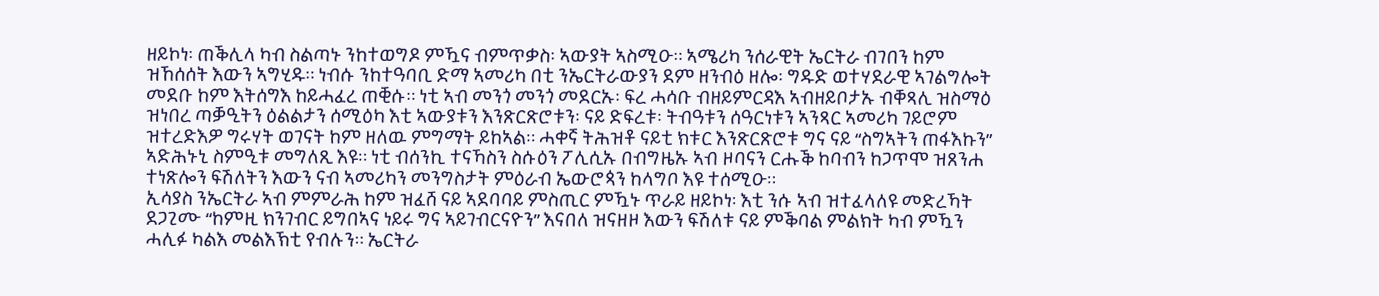ዘይኮነ፡ ጠቕሊላ ካብ ስልጣኑ ንከተወግዶ ምዃና ብምጥቃስ፡ ኣውያት ኣስሚዑ። ኣሜሪካ ንሰራዊት ኤርትራ ብገበን ከም ዝኸሰሰት እውን ኣግሂዱ። ነብሱ ንከተዓባቢ ድማ ኣመሪካ በቲ ንኤርትራውያን ደም ዘንብዕ ዘሎ፡ ግዱድ ወተሃደራዊ ኣገልግሎት መደቡ ከም እትሰግእ ከይሓፈረ ጠቒሱ። ነቲ ኣብ መንጎ መንጎ መደርኡ፡ ፍረ ሓሳቡ ብዘይምርዳእ ኣብዘይቦታኡ ብቐጻሊ ዝስማዕ ዝነበረ ጣቓዒትን ዕልልታን ሰሚዕካ እቲ ኣውያቱን እንጽርጽሮቱን፡ ናይ ድፍረቱ፡ ትብዓቱን ሰዓርነቱን ኣንጻር ኣመሪካ ገይሮም ዝተረድእዎ ግሩሃት ወገናት ከም ዘለዉ ምግማት ይከኣል። ሓቀኛ ትሕዝቶ ናይቲ ክቱር እንጽርጽሮቱ ግና ናይ “ስግኣትን ጠፋእኩን” ኣድሕኑኒ ስምዒቱ መግለጺ እዩ። ነቲ ብሰንኪ ተናኻስን ስሱዕን ፖሊሲኡ በብግዜኡ ኣብ ዞባናን ርሑቕ ከባብን ከጋጥሞ ዝጸንሐ ተነጽሎን ፍሽለትን እውን ናብ ኣመሪካን መንግስታት ምዕራብ ኤውሮጳን ከላግቦ እዩ ተሰሚዑ።
ኢሳያስ ንኤርትራ ኣብ ምምራሕ ከም ዝፈሸ ናይ ኣደባባይ ምስጢር ምዃኑ ጥራይ ዘይኮነ፡ እቲ ንሱ ኣብ ዝተፈላለዩ መድረኻት ደጋጊሙ “ከምዚ ክንገብር ይግበኣና ነይሩ ግና ኣይገብርናዮን” እናበለ ዝናዘዞ እውን ፍሽለቱ ናይ ምቕባል ምልክት ካብ ምዃን ሓሊፉ ካልእ መልእኽቲ የብሉን። ኤርትራ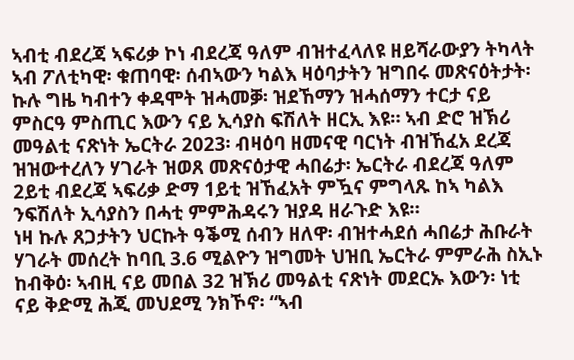ኣብቲ ብደረጃ ኣፍሪቃ ኮነ ብደረጃ ዓለም ብዝተፈላለዩ ዘይሻራውያን ትካላት ኣብ ፖለቲካዊ፡ ቁጠባዊ፡ ሰብኣውን ካልእ ዛዕባታትን ዝግበሩ መጽናዕትታት፡ ኩሉ ግዜ ካብተን ቀዳሞት ዝሓመቓ፡ ዝደኸማን ዝሓሰማን ተርታ ናይ ምስርዓ ምስጢር እውን ናይ ኢሳያስ ፍሽለት ዘርኢ እዩ። ኣብ ድሮ ዝኽሪ መዓልቲ ናጽነት ኤርትራ 2023፡ ብዛዕባ ዘመናዊ ባርነት ብዝኸፈአ ደረጃ ዝዝውተረለን ሃገራት ዝወጸ መጽናዕታዊ ሓበሬታ፡ ኤርትራ ብደረጃ ዓለም 2ይቲ ብደረጃ ኣፍሪቃ ድማ 1ይቲ ዝኸፈአት ምዃና ምግላጹ ከኣ ካልእ ንፍሽለት ኢሳያስን በሓቲ ምምሕዳሩን ዝያዳ ዘራጉድ እዩ።
ነዛ ኩሉ ጸጋታትን ህርኩት ዓቕሚ ሰብን ዘለዋ፡ ብዝተሓደሰ ሓበሬታ ሕቡራት ሃገራት መሰረት ከባቢ 3.6 ሚልዮን ዝግመት ህዝቢ ኤርትራ ምምራሕ ስኢኑ ከብቅዕ፡ ኣብዚ ናይ መበል 32 ዝኽሪ መዓልቲ ናጽነት መደርኡ እውን፡ ነቲ ናይ ቅድሚ ሕጂ መህደሚ ንክኾኖ፡ “ኣብ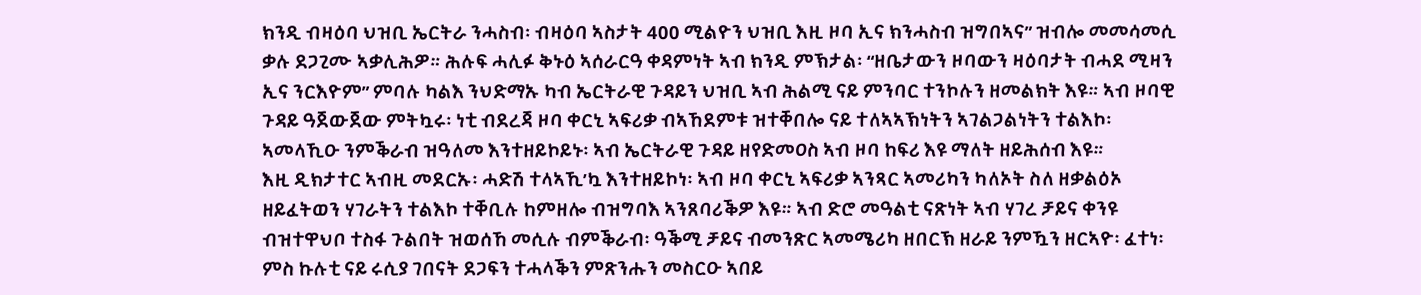ክንዲ ብዛዕባ ህዝቢ ኤርትራ ንሓስብ፡ ብዛዕባ ኣስታት 400 ሚልዮን ህዝቢ እዚ ዞባ ኢና ክንሓስብ ዝግበኣና” ዝብሎ መመሳመሲ ቃሉ ደጋጊሙ ኣቃሊሕዎ። ሕሉፍ ሓሊፉ ቅኑዕ ኣሰራርዓ ቀዳምነት ኣብ ክንዲ ምኽታል፡ “ዘቤታውን ዞባውን ዛዕባታት ብሓደ ሚዛን ኢና ንርእዮም” ምባሉ ካልእ ንህድማኡ ካብ ኤርትራዊ ጉዳይን ህዝቢ ኣብ ሕልሚ ናይ ምንባር ተንኮሉን ዘመልክት እዩ። ኣብ ዞባዊ ጉዳይ ዓጀውጀው ምትኳሩ፡ ነቲ ብደረጃ ዞባ ቀርኒ ኣፍሪቃ ብኣኸደምቱ ዝተቐበሎ ናይ ተለኣኣኽነትን ኣገልጋልነትን ተልእኮ፡ ኣመላኺዑ ንምቕራብ ዝዓለመ እንተዘይኮይኑ፡ ኣብ ኤርትራዊ ጉዳይ ዘየድመዐስ ኣብ ዞባ ከፍሪ እዩ ማለት ዘይሕሰብ እዩ።
እዚ ዲክታተር ኣብዚ መደርኡ፡ ሓድሽ ተላኣኺ’ኳ እንተዘይኮነ፡ ኣብ ዞባ ቀርኒ ኣፍሪቃ ኣንጻር ኣመሪካን ካለኦት ስለ ዘቃልዕኦ ዘይፈትወን ሃገራትን ተልእኮ ተቐቢሉ ከምዘሎ ብዝግባእ ኣንጸባሪቕዎ እዩ። ኣብ ድሮ መዓልቲ ናጽነት ኣብ ሃገረ ቻይና ቀንዩ ብዝተዋህቦ ተስፋ ጉልበት ዝወሰኸ መሲሉ ብምቕራብ፡ ዓቕሚ ቻይና ብመንጽር ኣመሜሪካ ዘበርኽ ዘራይ ንምዃን ዘርኣዮ፡ ፈተነ፡ ምስ ኩሉቲ ናይ ሩሲያ ገበናት ደጋፍን ተሓላቕን ምጽንሑን መስርዑ ኣበይ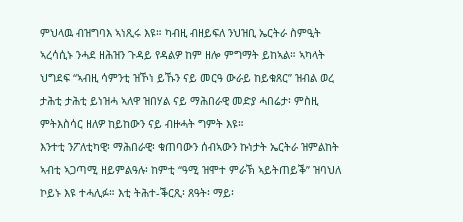ምህላዉ ብዝግባእ ኣነጺሩ እዩ። ካብዚ ብዘይፍለ ንህዝቢ ኤርትራ ስምዒት ኣረሳሲኑ ንሓደ ዘሕዝን ጉዳይ የዳልዎ ከም ዘሎ ምግማት ይከኣል። ኣካላት ህግደፍ “ኣብዚ ሳምንቲ ዝኾነ ይኹን ናይ መርዓ ውራይ ከይቁጸር” ዝብል ወረ ታሕቲ ታሕቲ ይነዝሓ ኣለዋ ዝበሃል ናይ ማሕበራዊ መድያ ሓበሬታ፡ ምስዚ ምትእስሳር ዘለዎ ከይከውን ናይ ብዙሓት ግምት እዩ።
እንተቲ ንፖለቲካዊ፡ ማሕበራዊ፡ ቁጠባውን ሰብኣውን ኩነታት ኤርትራ ዝምልከት ኣብቲ ኣጋጣሚ ዘይምልዓሉ፡ ከምቲ “ዓሚ ዝሞተ ምራኽ ኣይትጠይቕ” ዝባህለ ኮይኑ እዩ ተሓሊፉ። እቲ ትሕተ-ቕርጺ፡ ጸዓት፡ ማይ፡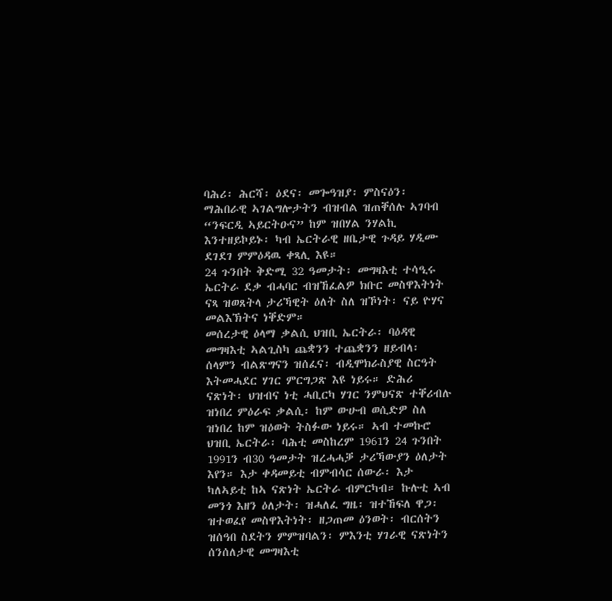ባሕሪ፡ ሕርሻ፡ ዕደና፡ መጐዓዝያ፡ ምስናዕን፡ ማሕበራዊ ኣገልግሎታትን ብዝብል ዝጠቐሰሉ ኣገባብ “ንፍርዲ ኣይርትዑና” ከም ዝበሃል ንሃልኪ እንተዘይኮይኑ፡ ካብ ኤርትራዊ ዘቤታዊ ጉዳይ ሃዲሙ ደገደገ ምምዕዳዉ ቀጻሊ እዩ።
24 ጉንበት ቅድሚ 32 ዓመታት፡ መግዛእቲ ተሳዒሩ ኤርትራ ደቃ ብሓባር ብዝኸፈልዎ ክቡር መስዋእትነት ናጻ ዝወጸትላ ታሪኻዊት ዕለት ስለ ዝኾነት፡ ናይ ዮሃና መልእኽትና ነቐድም።
መሰረታዊ ዕላማ ቃልሲ ህዝቢ ኤርትራ፡ ባዕዳዊ መግዛእቲ ኣልጊስካ ጨቋንን ተጨቋንን ዘይብላ፡ ሰላምን ብልጽግናን ዝሰፈና፡ ብዲሞክራስያዊ ስርዓት እትመሓደር ሃገር ምርግጋጽ እዩ ነይሩ። ድሕሪ ናጽነት፡ ህዝብና ነቲ ሓቢርካ ሃገር ንምህናጽ ተቐሪብሉ ዝነበረ ምዕራፍ ቃልሲ፡ ከም ውሁብ ወሲድዎ ስለ ዝነበረ ከም ዝዕወት ትስፉው ነይሩ። ኣብ ተመኩሮ ህዝቢ ኤርትራ፡ ባሕቲ መስከረም 1961ን 24 ጉንበት 1991ን ብ30 ዓመታት ዝረሓሓቓ ታሪኻውያን ዕለታት እየን። እታ ቀዳመይቲ ብምብሳር ሰውራ፡ እታ ካለኣይቲ ከኣ ናጽነት ኤርትራ ብምርካብ። ኩሉቲ ኣብ መንጎ እዘን ዕለታት፡ ዝሓለፈ ግዜ፡ ዝተኸፍለ ዋጋ፡ ዝተወፈየ መስዋእትነት፡ ዘጋጠመ ዕንወት፡ ብርሰትን ዝሰዓበ ስደትን ምምዝባልን፡ ምእንቲ ሃገራዊ ናጽነትን ሰንሰለታዊ መግዛእቲ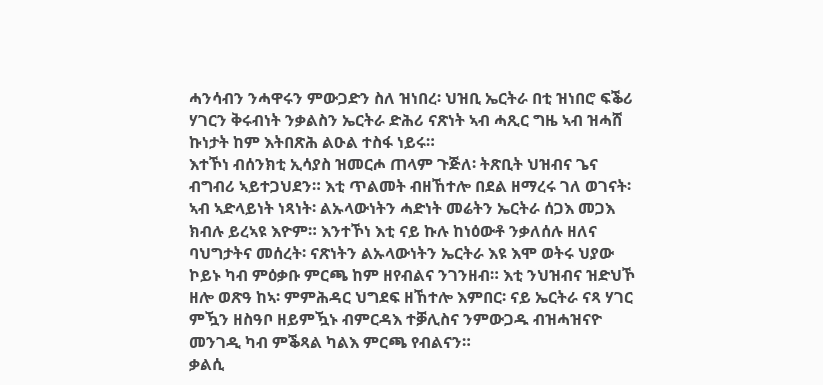ሓንሳብን ንሓዋሩን ምውጋድን ስለ ዝነበረ፡ ህዝቢ ኤርትራ በቲ ዝነበሮ ፍቕሪ ሃገርን ቅሩብነት ንቃልስን ኤርትራ ድሕሪ ናጽነት ኣብ ሓጺር ግዜ ኣብ ዝሓሸ ኩነታት ከም እትበጽሕ ልዑል ተስፋ ነይሩ።
እተኾነ ብሰንክቲ ኢሳያስ ዝመርሖ ጠላም ጉጅለ፡ ትጽቢት ህዝብና ጌና ብግብሪ ኣይተጋህደን። እቲ ጥልመት ብዘኸተሎ በደል ዘማረሩ ገለ ወገናት፡ ኣብ ኣድላይነት ነጻነት፡ ልኡላውነትን ሓድነት መሬትን ኤርትራ ሰጋእ መጋእ ክብሉ ይረኣዩ እዮም። እንተኾነ እቲ ናይ ኩሉ ከነዕውቶ ንቃለሰሉ ዘለና ባህግታትና መሰረት፡ ናጽነትን ልኡላውነትን ኤርትራ እዩ እሞ ወትሩ ህያው ኮይኑ ካብ ምዕቃቡ ምርጫ ከም ዘየብልና ንገንዘብ። እቲ ንህዝብና ዝድህኾ ዘሎ ወጽዓ ከኣ፡ ምምሕዳር ህግደፍ ዘኸተሎ እምበር፡ ናይ ኤርትራ ናጻ ሃገር ምዃን ዘስዓቦ ዘይምዃኑ ብምርዳእ ተቓሊስና ንምውጋዱ ብዝሓዝናዮ መንገዲ ካብ ምቕጻል ካልእ ምርጫ የብልናን።
ቃልሲ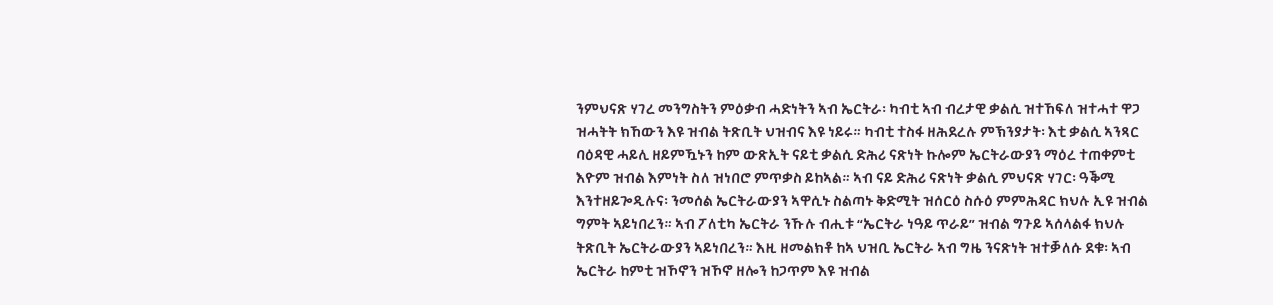ንምህናጽ ሃገረ መንግስትን ምዕቃብ ሓድነትን ኣብ ኤርትራ፡ ካብቲ ኣብ ብረታዊ ቃልሲ ዝተኸፍለ ዝተሓተ ዋጋ ዝሓትት ክኸውን እዩ ዝብል ትጽቢት ህዝብና እዩ ነይሩ። ካብቲ ተስፋ ዘሕደረሉ ምኽንያታት፡ እቲ ቃልሲ ኣንጻር ባዕዳዊ ሓይሊ ዘይምዃኑን ከም ውጽኢት ናይቲ ቃልሲ ድሕሪ ናጽነት ኩሎም ኤርትራውያን ማዕረ ተጠቀምቲ እዮም ዝብል እምነት ስለ ዝነበሮ ምጥቃስ ይከኣል። ኣብ ናይ ድሕሪ ናጽነት ቃልሲ ምህናጽ ሃገር፡ ዓቕሚ እንተዘይጐዲሉና፡ ንመሰል ኤርትራውያን ኣዋሲኑ ስልጣኑ ቅድሚት ዝሰርዕ ስሱዕ ምምሕዳር ክህሉ ኢዩ ዝብል ግምት ኣይነበረን። ኣብ ፖለቲካ ኤርትራ ንኹሉ ብሒቱ “ኤርትራ ነዓይ ጥራይ” ዝብል ግጉይ ኣሰላልፋ ክህሉ ትጽቢት ኤርትራውያን ኣይነበረን። እዚ ዘመልክቶ ከኣ ህዝቢ ኤርትራ ኣብ ግዜ ንናጽነት ዝተቓለሱ ደቁ፡ ኣብ ኤርትራ ከምቲ ዝኾኖን ዝኾኖ ዘሎን ከጋጥም እዩ ዝብል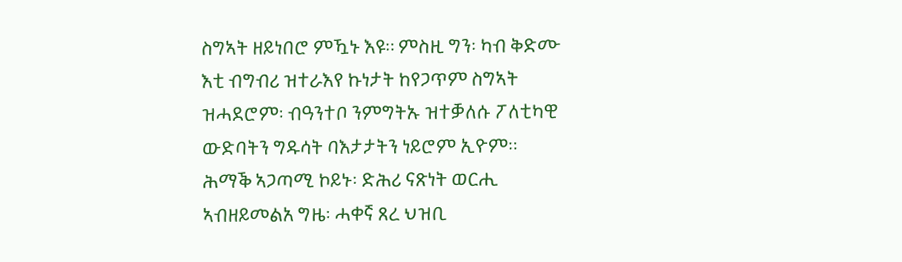ስግኣት ዘይነበሮ ምዃኑ እዩ። ምስዚ ግን፡ ካብ ቅድሙ እቲ ብግብሪ ዝተራእየ ኩነታት ከየጋጥም ስግኣት ዝሓደሮም፡ ብዓንተቦ ንምግትኡ ዝተቓለሱ ፖለቲካዊ ውድባትን ግዱሳት ባእታታትን ነይሮም ኢዮም።
ሕማቕ ኣጋጣሚ ኮይኑ፡ ድሕሪ ናጽነት ወርሒ ኣብዘይመልአ ግዜ፡ ሓቀኛ ጸረ ህዝቢ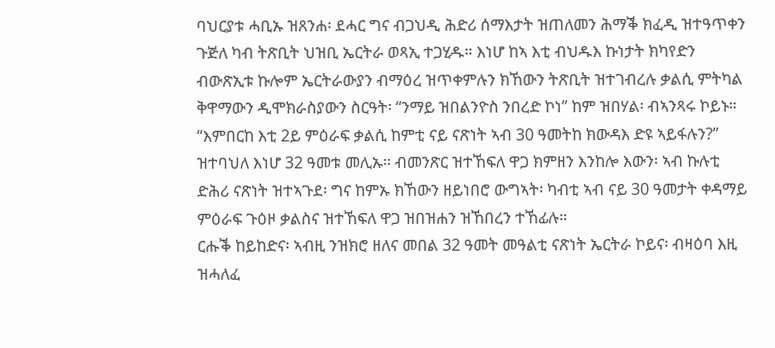ባህርያቱ ሓቢኡ ዝጸንሐ፡ ደሓር ግና ብጋህዲ ሕድሪ ሰማእታት ዝጠለመን ሕማቕ ክፈዲ ዝተዓጥቀን ጉጅለ ካብ ትጽቢት ህዝቢ ኤርትራ ወጻኢ ተጋሂዱ። እነሆ ከኣ እቲ ብህዱእ ኩነታት ክካየድን ብውጽኢቱ ኩሎም ኤርትራውያን ብማዕረ ዝጥቀምሉን ክኸውን ትጽቢት ዝተገብረሉ ቃልሲ ምትካል ቅዋማውን ዲሞክራስያውን ስርዓት፡ “ንማይ ዝበልንዮስ ንበረድ ኮነ” ከም ዝበሃል፡ ብኣንጻሩ ኮይኑ። “እምበርከ እቲ 2ይ ምዕራፍ ቃልሲ ከምቲ ናይ ናጽነት ኣብ 30 ዓመትከ ክውዳእ ድዩ ኣይፋሉን?” ዝተባህለ እነሆ 32 ዓመቱ መሊኡ። ብመንጽር ዝተኸፍለ ዋጋ ክምዘን እንከሎ እውን፡ ኣብ ኩሉቲ ድሕሪ ናጽነት ዝተኣጉደ፡ ግና ከምኡ ክኸውን ዘይነበሮ ውግኣት፡ ካብቲ ኣብ ናይ 30 ዓመታት ቀዳማይ ምዕራፍ ጉዕዞ ቃልስና ዝተኸፍለ ዋጋ ዝበዝሐን ዝኸበረን ተኸፊሉ።
ርሑቕ ከይከድና፡ ኣብዚ ንዝክሮ ዘለና መበል 32 ዓመት መዓልቲ ናጽነት ኤርትራ ኮይና፡ ብዛዕባ እዚ ዝሓለፈ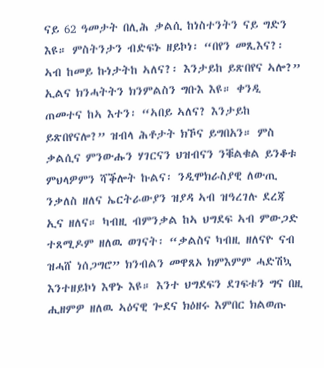ናይ 62 ዓመታት በሊሕ ቃልሲ ከነስተንትን ናይ ግድን እዩ። ምስትንታን ብድፍኑ ዘይኮነ፡ “በየን መጺእና?፡ ኣብ ከመይ ኩነታትከ ኣለና?፡ እንታይከ ይጽበየና ኣሎ?” ኢልና ክንሓትትን ክንምልስን ግቡእ እዩ። ቀንዲ ጠመተና ከኣ እተን፡ “ኣበይ ኣለና? እንታይከ ይጽበየናሎ?” ዝብላ ሕቶታት ክኾና ይግበአን። ምስ ቃልሲና ምንውሑን ሃገርናን ህዝብናን ንቑልቁል ይንቆቱ ምህላዎምን ሻቕሎት ኩልና፡ ንዲሞክራስያዊ ለውጢ ንቃለስ ዘለና ኤርትራውያን ዝያዳ ኣብ ዝዓረገሉ ደረጃ ኢና ዘለና። ካብዚ ብምንቃል ከኣ ህግደፍ ኣብ ምውጋድ ተጸሚዶም ዘለዉ ወገናት፡ “ቃልስና ካብዚ ዘለናዮ ናብ ዝሓሸ ነሰጋግሮ” ክንብልን መዋጸኦ ክምእምም ሓድሽኳ እንተዘይኮነ እዋኑ እዩ። እንተ ህግደፍን ደገፍቱን ግና በዚ ሒዘምዎ ዘለዉ ኣዕናዊ ጐደና ክዕዘሩ እምበር ክልወጡ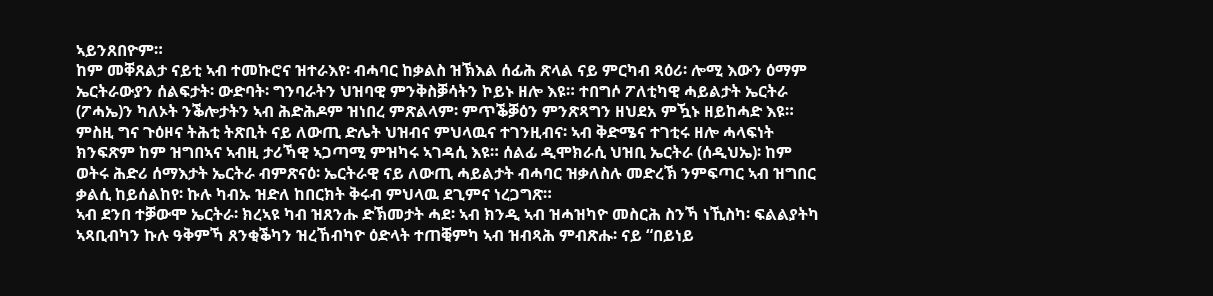ኣይንጸበዮም።
ከም መቐጸልታ ናይቲ ኣብ ተመኩሮና ዝተራእየ፡ ብሓባር ከቃልስ ዝኽእል ሰፊሕ ጽላል ናይ ምርካብ ጻዕሪ፡ ሎሚ እውን ዕማም ኤርትራውያን ሰልፍታት፡ ውድባት፡ ግንባራትን ህዝባዊ ምንቅስቓሳትን ኮይኑ ዘሎ እዩ። ተበግሶ ፖለቲካዊ ሓይልታት ኤርትራ (ፖሓኤ)ን ካለኦት ንቕሎታትን ኣብ ሕድሕዶም ዝነበረ ምጽልላም፡ ምጥቕቓዕን ምንጽጻግን ዘህደአ ምዃኑ ዘይከሓድ እዩ። ምስዚ ግና ጉዕዞና ትሕቲ ትጽቢት ናይ ለውጢ ድሌት ህዝብና ምህላዉና ተገንዚብና፡ ኣብ ቅድሜና ተገቲሩ ዘሎ ሓላፍነት ክንፍጽም ከም ዝግበኣና ኣብዚ ታሪኻዊ ኣጋጣሚ ምዝካሩ ኣገዳሲ እዩ። ሰልፊ ዲሞክራሲ ህዝቢ ኤርትራ (ሰዲህኤ)፡ ከም ወትሩ ሕድሪ ሰማእታት ኤርትራ ብምጽናዕ፡ ኤርትራዊ ናይ ለውጢ ሓይልታት ብሓባር ዝቃለስሉ መድረኽ ንምፍጣር ኣብ ዝግበር ቃልሲ ከይሰልከየ፡ ኩሉ ካብኡ ዝድለ ከበርክት ቅሩብ ምህላዉ ደጊምና ነረጋግጽ።
ኣብ ደንበ ተቓውሞ ኤርትራ፡ ክረኣዩ ካብ ዝጸንሑ ድኽመታት ሓደ፡ ኣብ ክንዲ ኣብ ዝሓዝካዮ መስርሕ ስንኻ ነኺስካ፡ ፍልልያትካ ኣጻቢብካን ኩሉ ዓቅምኻ ጸንቂቕካን ዝረኸብካዮ ዕድላት ተጠቒምካ ኣብ ዝብጻሕ ምብጽሑ፡ ናይ “በይነይ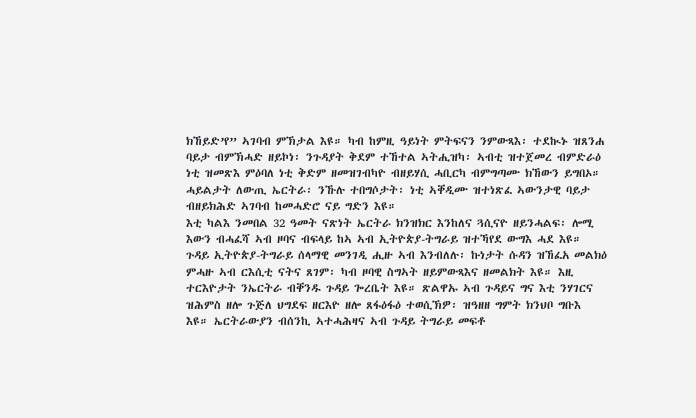ክኸይድ’የ” ኣገባብ ምኽታል እዩ። ካብ ከምዚ ዓይነት ምትፍናን ንምውጻእ፡ ተደኲኑ ዝጸንሐ ባይታ ብምኽሓድ ዘይኮነ፡ ንጉዳያት ቅደም ተኸተል ኣትሒዝካ፡ ኣብቲ ዝተጀመረ ብምድራዕ ነቲ ዝመጽእ ምዕባለ ነቲ ቅድም ዘመዝገብካዮ ብዘይሃሲ ሓቢርካ ብምግጣሙ ክኸውን ይግበኦ። ሓይልታት ለውጢ ኤርትራ፡ ንኹሉ ተበግሶታት፡ ነቲ ኣቐዲሙ ዝተነጽፈ ኣውንታዊ ባይታ ብዘይክሕድ ኣገባብ ከመሓድሮ ናይ ግድን እዩ።
እቲ ካልእ ንመበል 32 ዓመት ናጽነት ኤርትራ ክንዝክር እንከለና ጓሲናዮ ዘይንሓልፍ፡ ሎሚ እውን ብሓፈሻ ኣብ ዞባና ብፍላይ ከኣ ኣብ ኢትዮጵያ-ትግራይ ዝተኻየደ ውግእ ሓደ እዩ። ጉዳይ ኢትዮጵያ-ትግራይ ሰላማዊ መንገዲ ሒዙ ኣብ እንብለሉ፡ ኩነታት ሱዳን ዝኸፈአ መልክዕ ምሓዙ ኣብ ርእሲቲ ናትና ጸገም፡ ካብ ዞባዊ ስግኣት ዘይምውጻእና ዘመልክት እዩ። እዚ ተርእዮታት ንኤርትራ ብቐንዱ ጉዳይ ጐረቤት እዩ። ጽልዋኡ ኣብ ጉዳይና ግና እቲ ንሃገርና ዝሕምስ ዘሎ ጉጅለ ህግደፍ ዘርእዮ ዘሎ ጸፋዕፋዕ ተወሲኽዎ፡ ዝዓዘዘ ግምት ክንህቦ ግቡእ እዩ። ኤርትራውያን ብሰንኪ ኣተሓሕዛና ኣብ ጉዳይ ትግራይ መፍቶ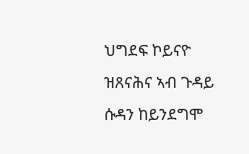ህግደፍ ኮይናዮ ዝጸናሕና ኣብ ጉዳይ ሱዳን ከይንደግሞ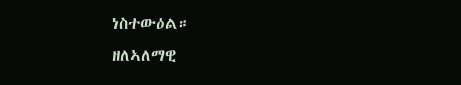ነስተውዕል።
ዘለኣለማዊ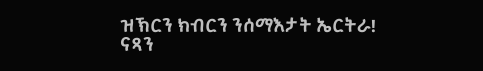ዝኽርን ክብርን ንሰማእታት ኤርትራ!
ናጻን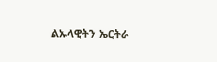ልኡላዊትን ኤርትራ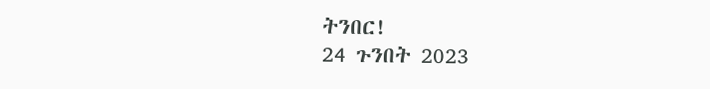ትንበር!
24 ጉንበት 2023